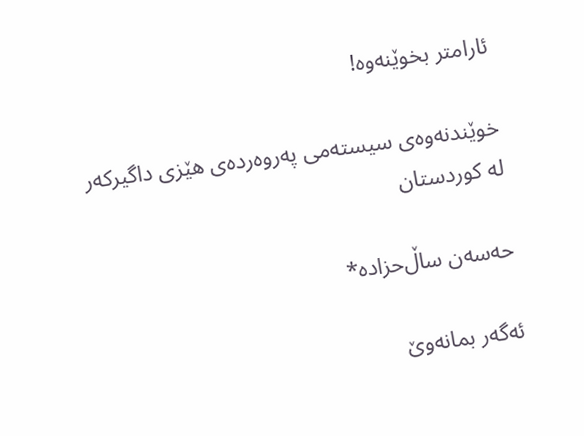ئارامتر بخوێنەوە!

خوێندنه‌وه‌ی سیسته‌می په‌روه‌رده‌ی هێزی داگیرکه‌ر له ‌کوردستان

حەسەن ساڵ‌حزادە*

ئەگەر بمانەوێ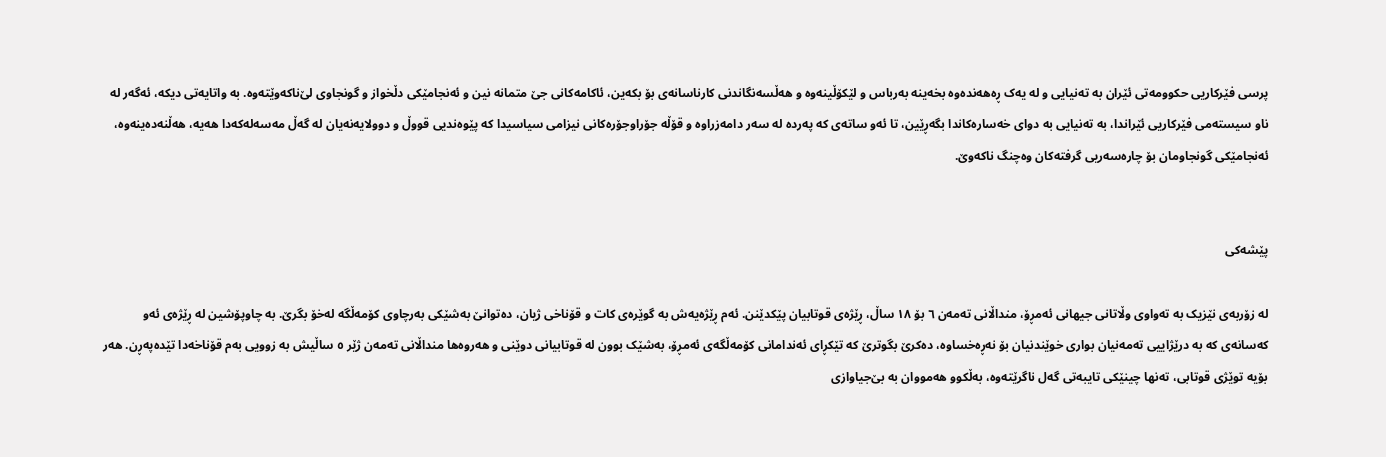پرسی فێرکاریی حکوومەتی ئێران‌ بە تەنیایی و لە یەک ڕەهەندەوە بخەینە بەرباس و لێکۆڵینەوە و هەڵسەنگاندنی کارناسانەی بۆ بکەین، ئاکامەکانی جێ متمانە نین و ئەنجامێکی دڵخواز و گونجاوی لێ‌ناکەوێتەوە. بە واتایەتی دیکە، ئەگەر لە ناو سیستەمی فێرکاریی ئێراندا، بە تەنیایی بە دوای خەسارەکاندا بگەڕێین، تا ئەو ساتەی کە پەردە لە سەر دامەزراوە و قۆڵە جۆراوجۆرەکانی نیزامی سیاسیدا کە پێوەندیی قووڵ و دوولایەنەیان لە گەڵ مەسەلەکەدا هەیە، هەڵنەدەینەوە، ئەنجامێکی گونجاومان بۆ چارەسەریی گرفتەکان وەچنگ ناکەوێ.


پێشەکی

لە زۆربەی نێزیک بە تەواوی وڵاتانی جیهانی ئەمڕۆ، منداڵانی تەمەن ٦ بۆ ١٨ ساڵ، ڕێژەی قوتابیان پێکدێنن. ئەم ڕێژەیەش بە گوێرەی کات و قۆناخی ژیان، دەتوانێ بەشێکی بەرچاوی کۆمەڵگە لەخۆ بگرێ. بە چاوپۆشین لە ڕێژەی ئەو کەسانەی کە بە درێژاییی تەمەنیان بواری خوێندنیان بۆ نەڕەخساوە، دەکرێ بگوترێ کە تێکڕای ئەندامانی کۆمەڵگەی ئەمڕۆ، بەشێک بوون لە قوتابیانی دوێنی و هەروەها منداڵانی تەمەن ژێر ٥ ساڵیش بە زوویی بەم قۆناخەدا تێدەپەڕن. هەر بۆیە توێژی قوتابی، تەنها چینێکی تایبەتی گەل ناگرێتەوە، بەڵکوو هەمووان بە بێ‌جیاوازی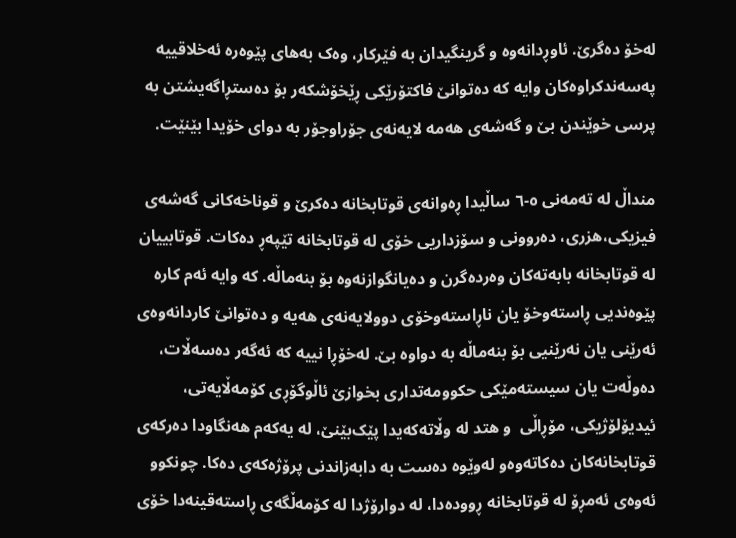لەخۆ دەگرێ. ئاوڕدانەوە و گرینگیدان بە فێرکار، وەک بەهای پێوەرە ئەخلاقییە پەسەندکراوەکان وایە کە دەتوانێ فاکتۆرێکی ڕێخۆشکەر بۆ دەستڕاگەیشتن بە پرسی خوێندن بێ و گەشەی هەمە لایەنەی جۆراوجۆر بە دوای خۆیدا بێنێت.

منداڵ لە تەمەنی ٥-٦ ساڵیدا ڕەوانەی قوتابخانە دەکرێ و قوناخەکانی گەشەی فیزیکی،هزری، دەروونی و سۆزداریی خۆی لە قوتابخانە تێپەڕ دەکات. قوتابییان لە قوتابخانە بابەتەکان وەردەگرن و دەیانگوازنەوە بۆ بنەماڵە. کە وایە ئەم کارە پێوەندیی ڕاستەوخۆ یان ناڕاستەوخۆی دوولایەنەی هەیە و دەتوانێ کاردانەوەی ئەرێنی یان نەرێنیی بۆ بنەماڵە بە دواوە بێ. لەخۆڕا نییە کە ئەگەر دەسەڵات، دەوڵەت یان سیستەمێکی حکوومەتداری بخوازێ ئاڵوگۆڕی کۆمەڵایەتی، ئیدیۆلۆژیکی، مۆڕاڵی  و هتد لە وڵاتەکەیدا پێک‌بێنێ، لە یەکەم هەنگاودا دەرکەی قوتابخانەکان دەکاتەوەو لەوێوە دەست بە دابەزاندنی پرۆژەکەی دەکا. چونکوو ئەوەی ئەمڕۆ لە قوتابخانە ڕوودەدا، لە دوارۆژدا لە کۆمەڵگەی ڕاستەقینەدا خۆی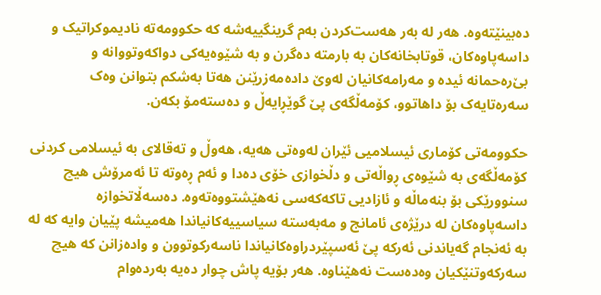دەبینێتەوە. هەر لە بەر هەست‌کردن بەم گرینگییەشە کە حکوومەتە نادیموکراتیک‌ و داسەپاوەکان، قوتابخانەکان بە بارمتە دەگرن و بە شێوەیەکی دواکەوتووانە و بێ‌رەحمانە ئیدە و مەرامەکانیان لەوێ دادەمەزرێنن هەتا بەشکم بتوانن وەک سەرەتایەک بۆ داهاتوو، کۆمەڵگەی پێ گوێڕایەڵ و دەستەمۆ بکەن.

حکوومەتی کۆماری ئیسلامیی ئێران لەوەتی هەیە، هەوڵ و تەقالای بە ئیسلامی کردنی کۆمەڵگەی بە شێوەی ڕواڵەتی و دڵخوازی خۆی دەدا و ئەم ڕەوتە تا ئەمرۆش هیچ سنوورێکی بۆ بنەماڵە و ئازادیی تاکەکەسی نەهێشتووەتەوە. دەسەڵاتخوازە داسەپاوەکان لە درێژەی ئامانج و مەبەستە سیاسییەکانیاندا هەمیشە پێیان وایە کە لە بە ئەنجام ‌گەیاندنی ئەرکە پێ ‌ئەسپێردراوەکانیاندا ناسەرکوتوون و وادەزانن کە هیچ سەرکەوتنێکیان وەدەست نەهێناوە. هەر بۆیە پاش چوار دەیە بەردەوام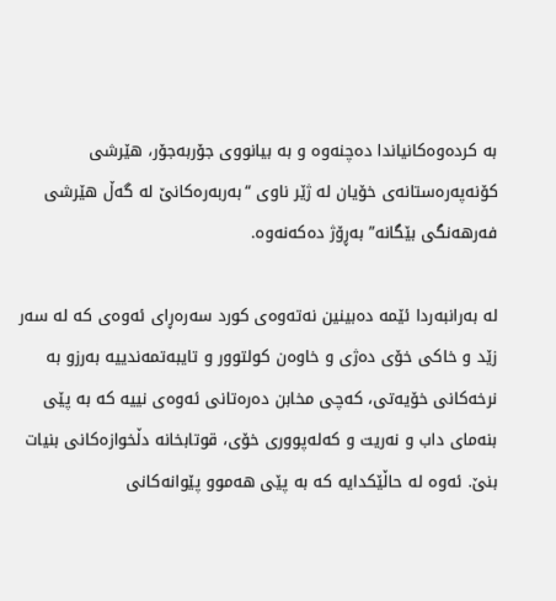بە کردەوەکانیاندا دەچنەوە و بە بیانووی جۆربەجۆر، هێرشی کۆنەپەرەستانەی خۆیان لە ژێر ناوی “بەربەرەکانێ لە گەڵ هێرشی فەرهەنگی بێگانە” بەڕۆژ دەکەنەوە.

لە بەرانبەردا ئێمە دەبینین نەتەوەی کورد سەرەڕای ئەوەی کە لە سەر زێد و خاکی خۆی دەژی و خاوەن کولتوور و تایبەتمەندییە بەرزو بە نرخەکانی خۆیەتی، کەچی مخابن دەرەتانی ئەوەی نییە کە بە پێی بنەمای داب و نەریت و کەلەپووری خۆی، قوتابخانە دڵخوازەکانی بنیات بنێ. ئەوە لە حاڵێکدایە کە بە پێی هەموو پێوانەکانی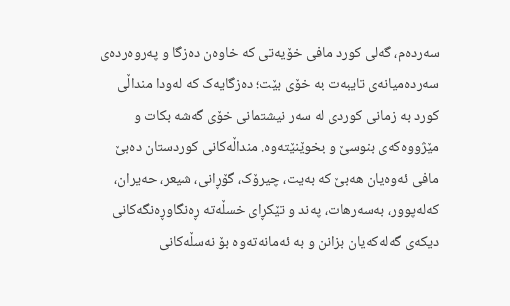سەردەم، گەلی کورد مافی خۆیەتی کە خاوەن دەزگا و پەروەردەی سەردەمیانەی تایبەت بە خۆی بێت؛ دەزگایەک کە لەودا منداڵی کورد بە زمانی کوردی لە سەر نیشتمانی خۆی‌ گەشە بکات و  مێژووەکەی بنوسێ و بخوێنێتەوە. منداڵەکانی کوردستان دەبێ مافی ئەوەیان هەبێ کە بەیت، چیرۆک، گۆڕانی، شیعر، ‌حەیران‌، کەلەپوور، بەسەرهات، پەند و تێکڕای خسڵەتە ڕەنگاوڕەنگەکانی دیکەی گەلەکەیان بزانن و بە ئەمانەتەوە بۆ نەسڵەکانی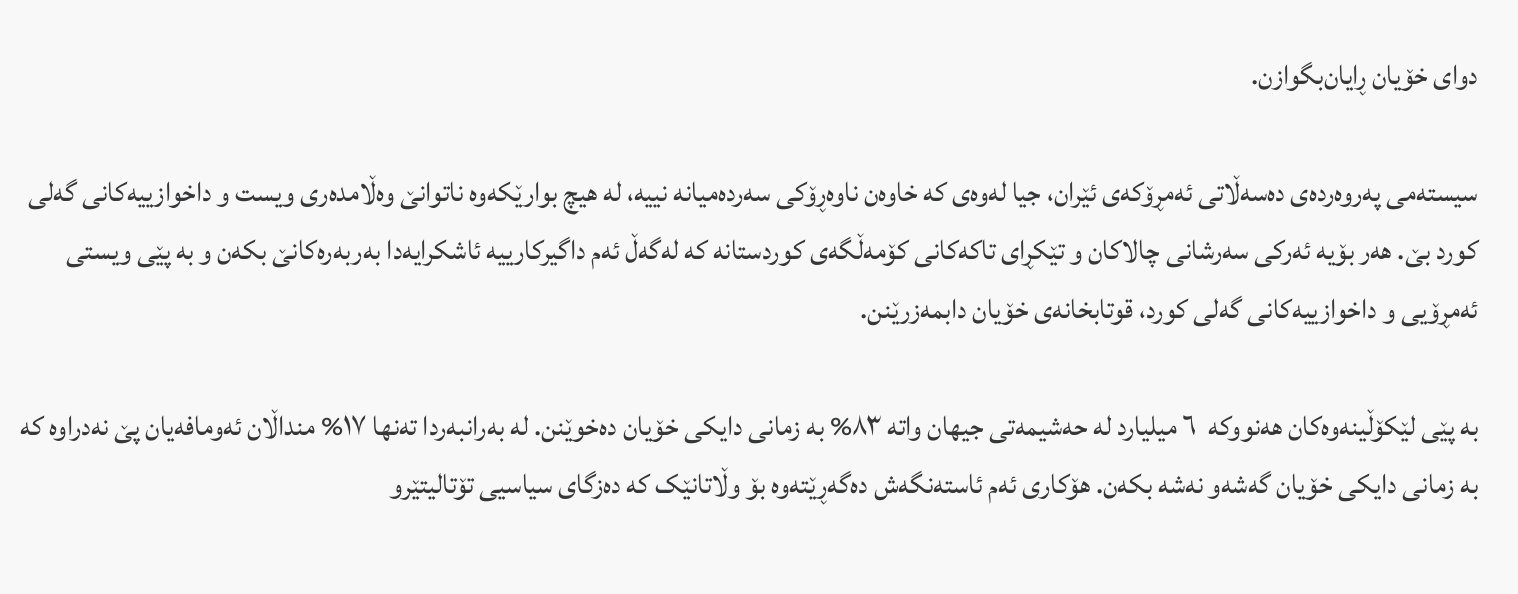دوای خۆیان ڕایان‌بگوازن.

سیستەمی پەروەردەی دەسەڵاتی ئەمڕۆکەی ئێران، جیا لەوەی کە خاوەن ناوەڕۆکی سەردەمیانە نییە، لە هیچ بوارێکەوە ناتوانێ وەڵامدەری ویست و داخوازییەکانی گەلی کورد بێ. هەر بۆیە ئەرکی سەرشانی چالاکان و تێکڕای تاکەکانی کۆمەڵگەی کوردستانە کە لەگەڵ ئەم داگیرکارییە ئاشکرایەدا بەربەرەکانێ بکەن و بە پێی ویستی ئەمڕۆیی و داخوازییەکانی گەلی کورد، قوتابخانەی خۆیان دابمەزرێنن.

بە پێی لێکۆڵینەوەکان هەنووکە  ٦ میلیارد لە حەشیمەتی جیهان واتە ٨٣% بە زمانی دایکی خۆیان دەخوێنن. لە بەرانبەردا تەنها ١٧% منداڵان ئەومافەیان پێ نەدراوە کە بە زمانی دایکی خۆیان گەشەو نەشە بکەن. هۆکاری ئەم ئاستەنگەش دەگەڕێتەوە بۆ وڵاتانێک کە دەزگای سیاسیی تۆتالیتێرو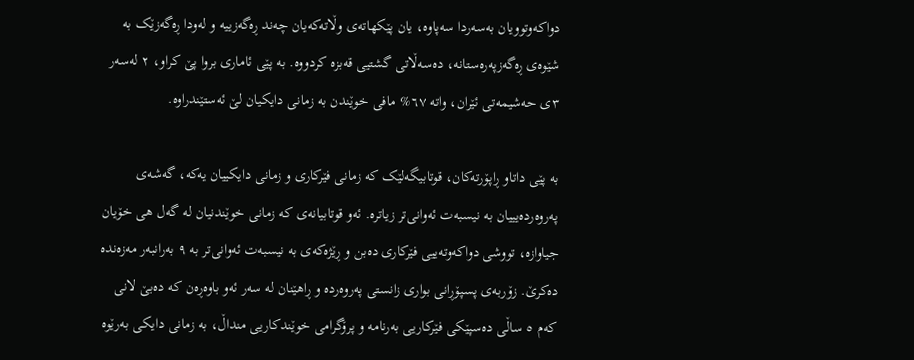دواکەوتوویان بەسەردا سەپاوە، یان پێکهاتەی وڵاتەکەیان چەند ڕەگەزییە و لەودا ڕەگەزێک بە شێوەی ڕەگەزپەرەستانە، دەسەڵاتی گشتیی قەبزە کردووە. بە پێی ئاماری بروا پێ کراو، ٢ لەسەر ٣ی حەشیمەتی ئێران، واتە ٦٧% مافی خوێندن بە زمانی دایکیان لێ ئەستێندراوە.

بە پێی داتاو ڕاپۆرتەکان، قوتابیگەلێک کە زمانی فێرکاری و زمانی دایکییان یەکە، گەشەی پەروەردەیییان بە نیسبەت ئەوانی‌تر زیاترە. ئەو قوتابیانەی کە زمانی خوێندنیان لە گەل هی خۆیان جیاوازە، تووشی دواکەوتەییی فێرکاری دەبن و ڕێژەکەی بە نیسبەت ئەوانی‌تر بە ٩ بەرانبەر مەزەندە دەکرێ. زۆربەی پسپۆڕانی بواری زانستی پەروەردە و ڕاهێنان لە سەر ئەو باوەڕەن کە دەبێ لانی کەم ٥ ساڵی دەسپێکی فێرکاریی بەرنامە و پرۆگرامی خوێندکاریی منداڵ، بە زمانی دایکی بەرێوە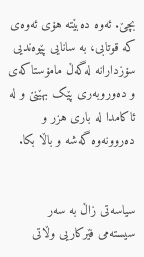بچێ. ئەوە دەبێتە هۆی ئەوەی کە قوتابی، بە سانایی پێوەندیی سۆزدارانە لەگەڵ مامۆستاکەی و دەوروبەری پێک بهێنێ و لە ئاکامدا لە باری هزر و دەروونەوە گەشە و باڵا بکا.


سیاسەتی زاڵ بە سەر سیستەمی فێرکاریی وڵاتی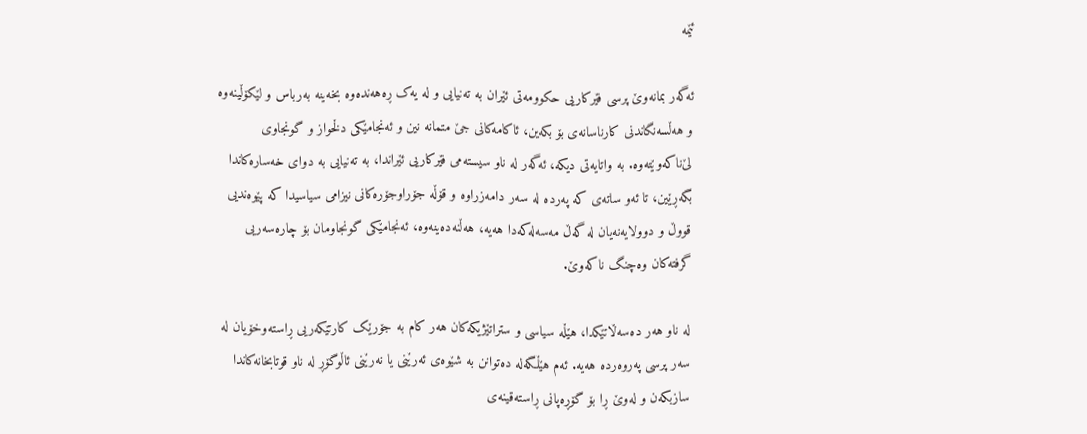ئێمە

ئەگەر بمانەوێ پرسی فێرکاریی حکوومەتی ئێران‌ بە تەنیایی و لە یەک ڕەهەندەوە بخەینە بەرباس و لێکۆڵینەوە و هەڵسەنگاندنی کارناسانەی بۆ بکەین، ئاکامەکانی جێ متمانە نین و ئەنجامێکی دڵخواز و گونجاوی لێ‌ناکەوێتەوە. بە واتایەتی دیکە، ئەگەر لە ناو سیستەمی فێرکاریی ئێراندا، بە تەنیایی بە دوای خەسارەکاندا بگەڕێین، تا ئەو ساتەی کە پەردە لە سەر دامەزراوە و قۆڵە جۆراوجۆرەکانی نیزامی سیاسیدا کە پێوەندیی قووڵ و دوولایەنەیان لە گەڵ مەسەلەکەدا هەیە، هەڵنەدەینەوە، ئەنجامێکی گونجاومان بۆ چارەسەریی گرفتەکان وەچنگ ناکەوێ.

لە ناو هەر دەسەڵاتێکدا، هێڵە سیاسی و ستراتێژیکەکان هەر کام بە جۆرێک کارتێکەریی ڕاستەوخۆیان لە سەر پرسی پەروەردە هەیە. ئەم هێڵگەلە دەتوانن بە شێوەی ئەرێنی یا نەرێنی ئاڵوگۆڕ لە ناو قوتابخانەکاندا ساز‌بکەن و لەوێ ڕا بۆ گۆڕەپانی ڕاستەقینەی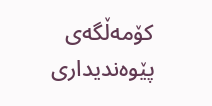کۆمەڵگەی پێوەندیداری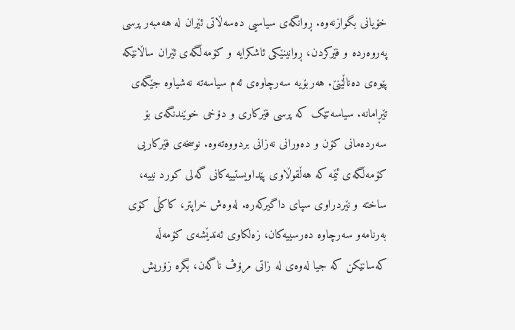خۆیانی بگوازنەوە. ڕوانگەی سیاسیی دەسەڵاتی ئێران لە هەمبەر پرسی پەروەردە و فێرکردن، ڕوانینێکی ئاشکرایە و کۆمەڵگەی ئێران ساڵانێکە پێوەی دەناڵێنێ. هەربۆیە سەرچاوەی ئەم سیاسەتە نەشیاوە جێگەی تێڕامانە. سیاسەتێک کە پرسی فێرکاری و دۆخی خوێندنگەی بۆ سەردەمانی کۆن و دەورانی نەزانی بردووەتەوە. نوسخەی فێرکاریی کۆمەڵگەی ئێمە کە هەڵقوڵاوی پێداویستییەکانی گەلی کورد نییە، ساختە و نێردراوی سپای داگیرکەرە. لەوەش خراپتر، کاکڵی کۆی بەرنامەو سەرچاوە دەرسییەکان، زەلکاوی ئەندێشەی کۆمەڵە کەسانێکن کە جیا لەوەی لە زاتی مرۆڤ ناگەن، بگرە زۆریش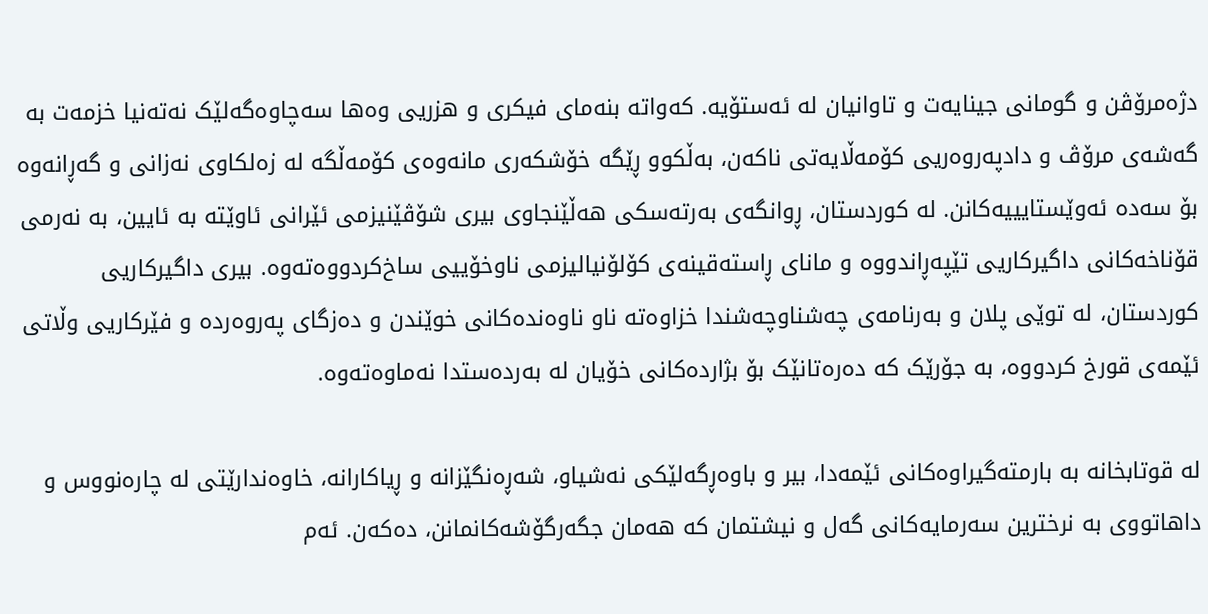دژەمرۆڤن و گومانی جینایەت و تاوانیان لە ئەستۆیە. کەواتە بنەمای فیکری و هزریی وەها سەچاوەگەلێک نەتەنیا خزمەت بە گەشەی مرۆڤ و دادپەروەریی کۆمەڵایەتی ناکەن، بەڵکوو ڕێگە خۆشکەری مانەوەی کۆمەڵگە لە زەلکاوی نەزانی و گەڕانەوە بۆ سەدە ئەوێستایییەکانن. لە کوردستان، ڕوانگەی بەرتەسکی هەڵێنجاوی بیری شۆڤێنیزمی ئێرانی ئاوێتە بە ئایین، بە نەرمی قۆناخەکانی داگیرکاریی تێپەڕاندووە و مانای ڕاستەقینەی کۆلۆنیالیزمی ناوخۆییی ساخ‌کردووەتەوە. بیری داگیرکاریی کوردستان، لە توێی پلان و بەرنامەی چەشناوچەشندا خزاوەتە ناو ناوەندەکانی خوێندن و دەزگای پەروەردە و فێرکاریی وڵاتی ئێمەی قورخ کردووە، بە جۆرێک کە دەرەتانێک بۆ بژاردەکانی خۆیان لە بەردەستدا نەماوەتەوە.

لە قوتابخانە بە بارمتەگیراوەکانی ئێمەدا، بیر و باوەڕگەلێکی نەشیاو، شەڕەنگێزانە و ڕیاکارانە، خاوەندارێتی لە چارەنووس و داهاتووی بە نرخترین سەرمایەکانی گەل و نیشتمان کە هەمان جگەرگۆشەکانمانن، دەکەن. ئەم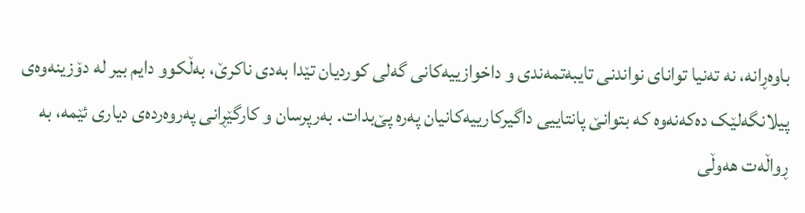باوەڕانە، نە تەنیا توانای نواندنی تایبەتمەندی و داخوازییەکانی گەلی کوردیان تێدا بەدی ناکرێ، بەڵکوو دایم بیر لە دۆزینەوەی پیلانگەلێک دەکەنەوە کە بتوانێ پانتاییی داگیرکارییەکانیان پەرە پێ‌بدات. بەرپرسان و کارگێڕانی پەروەردەی دیاری ئێمە، بە ڕواڵەت هەوڵی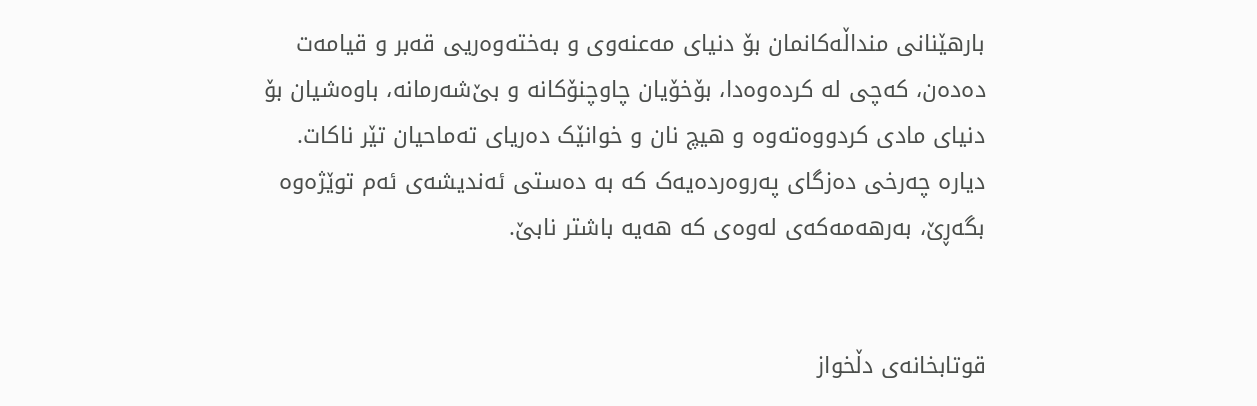بارهێنانی منداڵەکانمان بۆ دنیای مەعنەوی و بەختەوەریی قەبر و قیامەت دەدەن، کەچی لە کردەوەدا، بۆخۆیان چاوچنۆکانە و بێ‌شەرمانە، باوەشیان بۆ دنیای مادی کردووەتەوە و هیچ نان و خوانێک دەریای تەماحیان تێر ناکات. دیارە چەرخی دەزگای پەروەردەیەک کە بە دەستی ئەندیشەی ئەم توێژەوە بگەڕێ، بەرهەمەکەی لەوەی کە هەیە باشتر نابێ.


قوتابخانەی دڵخواز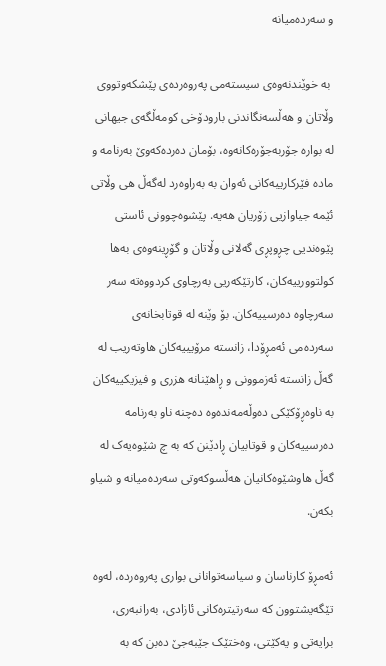و سەردەمیانە

 بە خوێندنەوەی سیستەمی پەروەردەی پێشکەوتووی وڵاتان و هەڵسەنگاندنی بارودۆخی کومەڵگەی جیهانی لە بوارە جۆربەجۆرەکانەوە، بۆمان دەردەکەوێ بەرنامە و مادە فێرکارییەکانی ئەوان بە بەراوەرد لەگەڵ هی وڵاتی ئێمە جیاوازیی زۆریان هەیە. پێشوەچوونی ئاستی پێوەندیی چڕوپڕی گەلانی وڵاتان و گۆڕینەوەی بەها کولتوورییەکان، کارتێکەریی بەرچاوی کردووەتە سەر سەرچاوە دەرسییەکان. بۆ وێنە لە قوتابخانەی سەردەمی ئەمڕۆدا، زانستە مرۆیییەکان هاوتەریب لە گەڵ زانستە ئەزموونی و ڕاهێنانە هزری و فیزیکییەکان بە ناوەڕۆکێکی دەوڵەمەندەوە دەچنە ناو بەرنامە دەرسییەکان و قوتابیان ڕادێنن کە بە چ شێوەیەک لە گەڵ هاوشێوەکانیان هەڵسوکەوتی سەردەمیانە و شیاو بکەن.

ئەمڕۆ کارناسان‌ و سیاسەتوانانی بواری پەروەردە، لەوە تێگەیشتوون کە سەرتیترەکانی ئازادی، بەرانبەری، برایەتی و یەکێتی، وەختێک جێبەجێ دەبن کە بە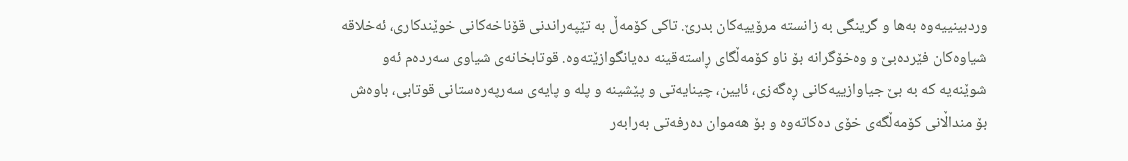وردبینییەوە بەها و گرینگی بە زانستە مرۆییەکان بدرێ. تاکی کۆمەڵ بە تێپەراندنی قۆناخەکانی خوێندکاری، ئەخلاقە شیاوەکان فێردەبێ و وەخۆگرانە بۆ ناو کۆمەڵگای ڕاستەقینە دەیانگوازێتەوە. قوتابخانەی شیاوی سەردەم ئەو شوێنەیە کە بە بێ جیاوازییەکانی ڕەگەزی، ئایین، چینایەتی و پێشینە و پلە و پایەی سەرپەرەستانی قوتابی، باوەش بۆ منداڵانی کۆمەڵگەی خۆی دەکاتەوە و بۆ هەموان دەرفەتی بەرابەر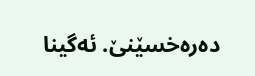دەرەخسێنێ. ئەگینا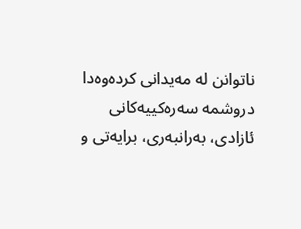ناتوانن لە مەیدانی کردەوەدا دروشمە سەرەکییەکانی ئازادی، بەرانبەری، برایەتی و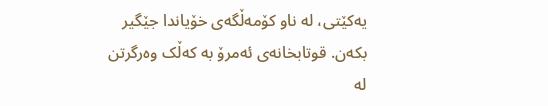یەکێتی، لە ناو کۆمەڵگەی خۆیاندا جێگیر بکەن. قوتابخانەی ئەمرۆ بە کەڵک وەرگرتن لە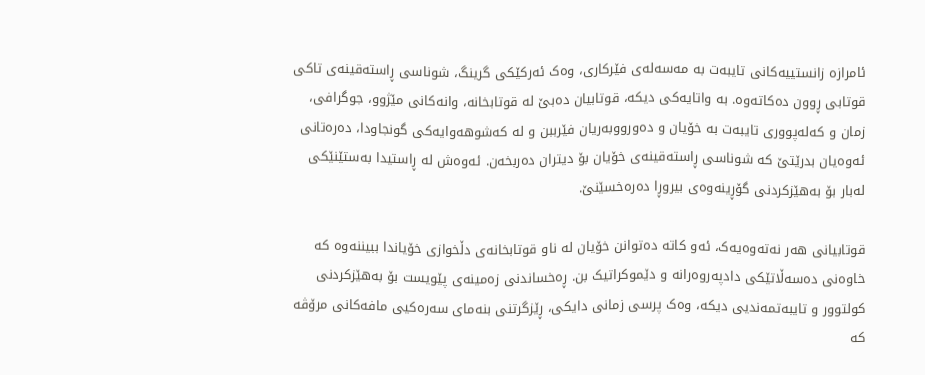ئامرازە زانستییەکانی تایبەت بە مەسەلەی فێرکاری، وەک ئەرکێکی گرینگ، شوناسی ڕاستەقینەی تاکی قوتابی ڕوون دەکاتەوە. بە واتایەکی دیکە، قوتابیان دەبێ لە قوتابخانە، وانەکانی مێژوو، جوگرافی، زمان و کەلەپووری تایبەت بە خۆیان و دەورووبەریان فێرببن و لە کەشوهەوایەکی گونجاودا، دەرەتانی ئەوەیان بدرێتێ کە شوناسی ڕاستەقینەی خۆیان بۆ دیتران دەربخەن. ئەوەش لە ڕاستیدا بەستێنێکی لەبار بۆ بەهێزکردنی گۆڕینەوەی بیروڕا دەرەخسێنێ.

قوتابیانی هەر نەتەوەیەک، ئەو کاتە دەتوانن خۆیان لە ناو قوتابخانەی دڵخوازی خۆیاندا ببیننەوە کە خاوەنی دەسەڵاتێکی دادپەروەرانە و دێموکراتیک بن. ڕەخساندنی زەمینەی پێویست بۆ بەهێزکردنی کولتوور و تایبەتمەندیی دیکە، وەک پرسی زمانی دایکی، ڕێزگرتنی بنەمای سەرەکیی مافەکانی مرۆڤە کە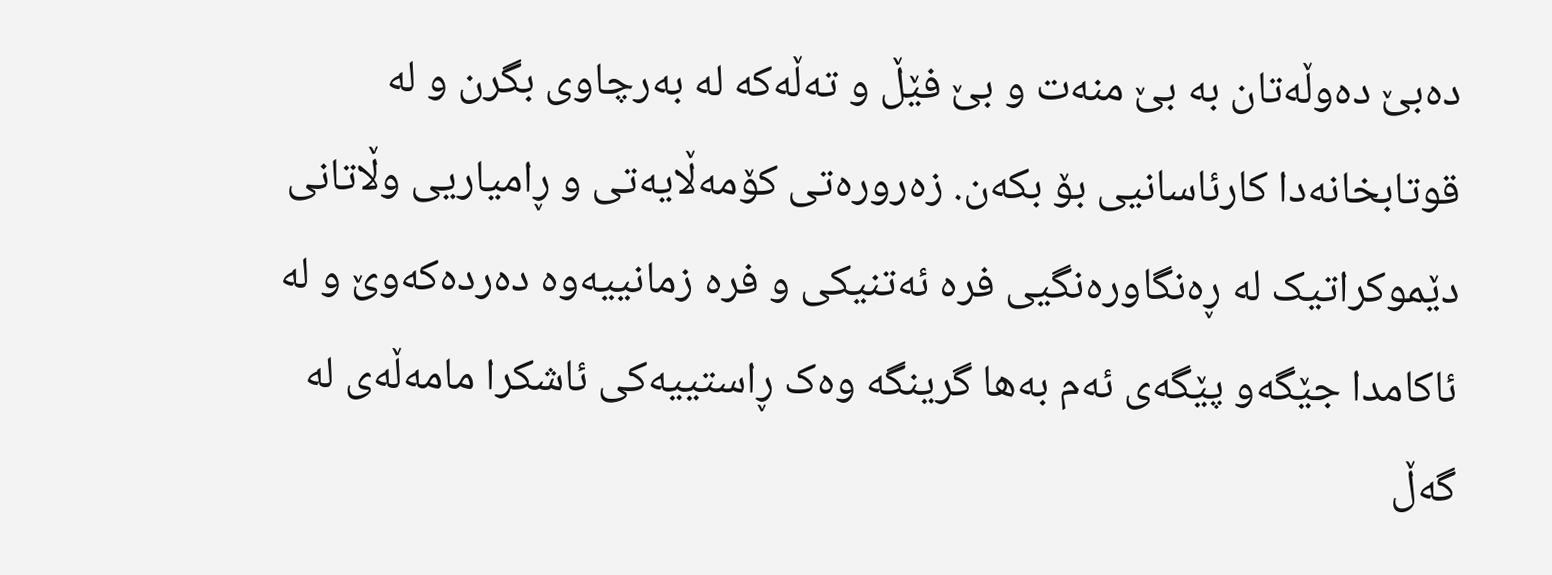دەبێ دەوڵەتان بە بێ‌ منەت و بێ فێڵ و تەڵەکە لە بەرچاوی بگرن و لە قوتابخانەدا کارئاسانیی بۆ بکەن. زەرورەتی کۆمەڵایەتی و ڕامیاریی وڵاتانی دێموکراتیک لە ڕەنگاورەنگیی فرە ئەتنیکی و فرە زمانییەوە دەردەکەوێ و لە ئاکامدا جێگەو پێگەی ئەم بەها گرینگە وەک ڕاستییەکی ئاشکرا مامەڵەی لە گەڵ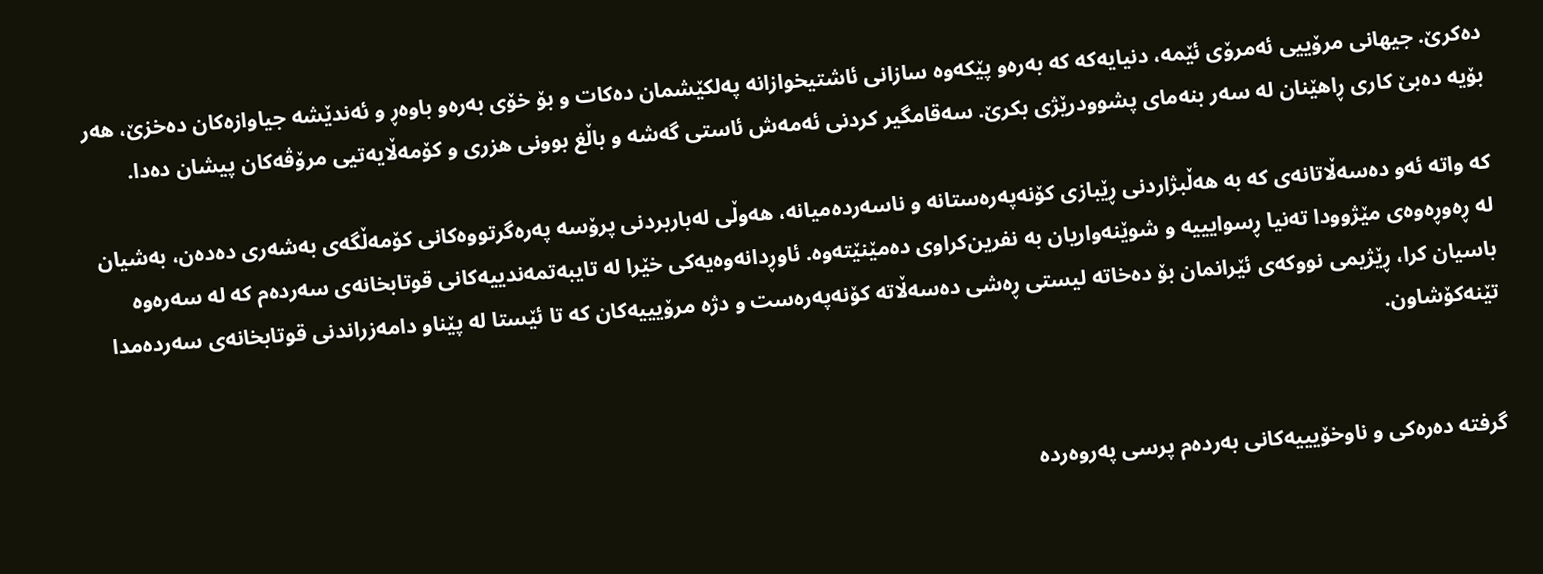دەکرێ. جیهانی مرۆییی ئەمرۆی ئێمە، دنیایەکە کە بەرەو پێکەوە سازانی ئاشتیخوازانە پەلکێشمان دەکات و بۆ خۆی بەرەو باوەڕ و ئەندێشە جیاوازەکان دەخزێ، هەر بۆیە دەبێ کاری ڕاهێنان لە سەر بنەمای پشوودرێژی بکرێ. سەقامگیر کردنی ئەمەش ئاستی گەشە و باڵغ بوونی هزری و کۆمەڵایەتیی مرۆڤەکان پیشان دەدا.

کە واتە ئەو دەسەڵاتانەی کە بە هەڵبژاردنی ڕێبازی کۆنەپەرەستانە و ناسەردەمیانە، هەوڵی لەباربردنی پرۆسە پەرەگرتووەکانی کۆمەڵگەی بەشەری دەدەن، بەشیان لە ڕەوڕەوەی مێژوودا تەنیا ڕسوایییە و شوێنەواریان بە نفرین‌کراوی دەمێنێتەوە. ئاوڕدانەوەیەکی خێرا لە تایبەتمەندییەکانی قوتابخانەی سەردەم کە لە سەرەوە باسیان کرا، ڕێژیمی نووکەی ئێرانمان بۆ دەخاتە لیستی ڕەشی دەسەڵاتە کۆنەپەرەست و دژە مرۆیییەکان کە تا ئێستا لە پێناو دامەزراندنی قوتابخانەی سەردەمدا تێنەکۆشاون.


گرفتە دەرەکی و ناوخۆیییەکانی بەردەم پرسی پەروەردە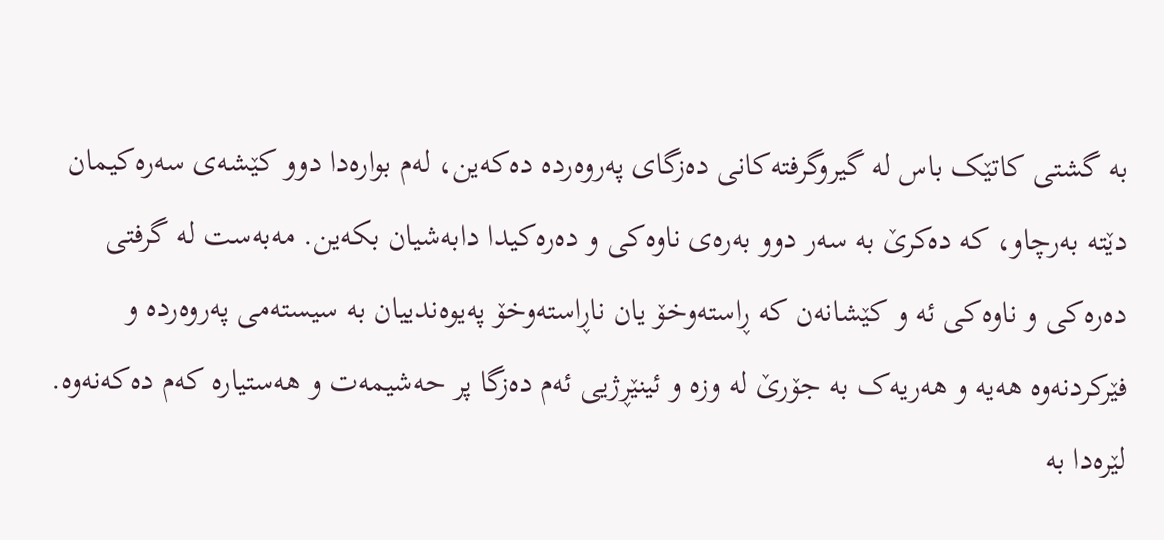به‌ گشتی کاتێک با‌س له ‌گیروگرفته‌کانی ده‌زگای په‌روه‌رده‌ ده‌که‌ین، له‌م بواره‌دا دوو کێشه‌ی سه‌ره‌کیمان دێته‌ به‌رچاو، که‌ دەکرێ‌ بە سەر دوو بەرەی ناوه‌کی و ده‌ره‌کیدا دابه‌شیان بکەین. مه‌به‌ست له‌ گرفتی ده‌ره‌کی و ناوه‌کی ئه و کێشانه‌ن که‌ ڕاسته‌وخۆ یان ناڕاسته‌وخۆ په‌یوه‌ندییان به‌ سیستەمی په‌روه‌رده و فێرکردنه‌وه‌ هه‌یه و هه‌ریه‌ک به‌ جۆرێ له‌ وزه و ئینێڕژیی ئه‌م ده‌زگا پر حه‌شیمه‌ت و هه‌ستیاره‌ که‌م ده‌که‌نه‌وه‌. لێرەدا به‌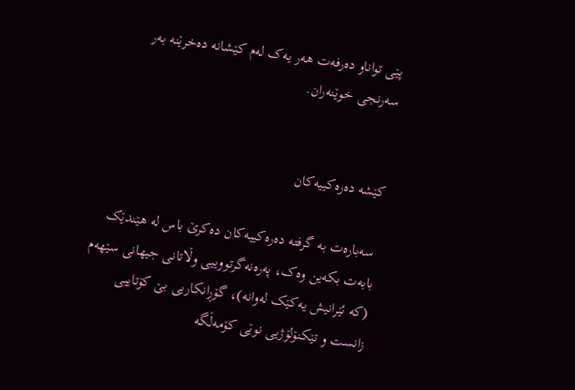پێی تواناو ده‌رفه‌ت هه‌ر یه‌ک له‌م کێشانه‌ ده‌خرێنە به‌ر سه‌رنجی خوێنه‌ران.


کێشه‌ ده‌ره‌کییه‌کان

 سه‌باره‌ت به‌ گرفته‌ ده‌ره‌کییه‌کان ده‌کرێ باس له هێندێک بابەت بکه‌ین وه‌ک‌، په‌ره‌نه‌گرتووییی وڵاتانی جیهانی سێهه‌م (که‌ ئێرانیش یه‌کێک لەوانە‌)،‌ گۆڕانکاریی بێ کۆتاییی زانست و تێکنۆلۆژیی نوێی کۆمه‌ڵگە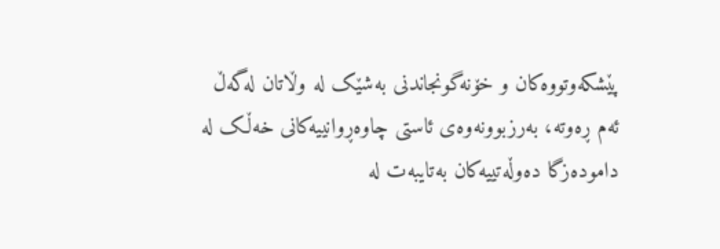پێشکه‌وتووه‌کان و خۆنەگونجاندنی به‌شێک له‌ وڵاتان له‌گه‌ڵ ئه‌م ڕه‌وته‌، به‌رزبوونه‌وه‌ی ئاستی چاوەڕوانییەکانی خه‌ڵک له‌ داموده‌زگا ده‌وڵه‌تییه‌کان به‌تایبه‌ت له‌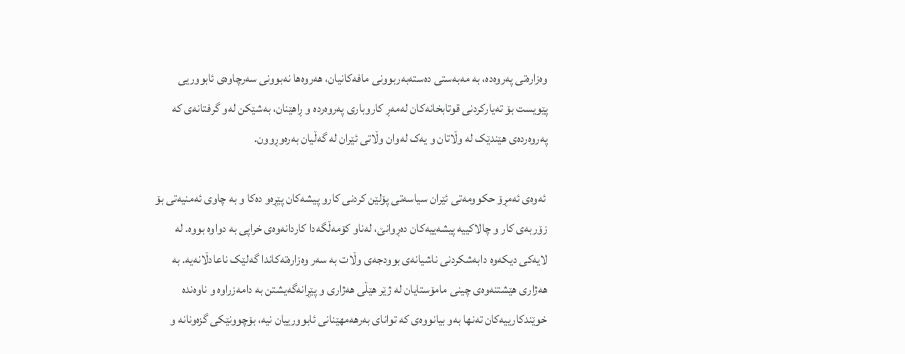وه‌زاره‌تی په‌روه‌ده‌، به‌ مه‌به‌ستی ده‌سته‌به‌ربوونی مافه‌کانیان، هه‌روه‌ها نه‌بوونی سه‌رچاوه‌ی ئابووریی پێویست بۆ ته‌یارکردنی قوتابخانه‌کان له‌مه‌ڕ کاروباری په‌روه‌رده و ڕاهێنان،‌ به‌شێکن لەو گرفتانه‌ی که‌ پەروەردەی هێندێک له‌ وڵاتان و یه‌ک له‌وان وڵاتی ئێران له‌ گه‌ڵیان بەرەوڕوون.

 ئه‌وه‌ی ئەمڕۆ حکوومەتی ئێران سیاسه‌تی پۆلێن کردنی کارو پیشه‌کان پێڕەو ده‌کا و به‌ چاوی ئه‌منیه‌تی بۆ زۆربه‌ی کار و چالاکییه‌ پیشه‌ییه‌کان ده‌ڕوانێ‌، له‌ناو کۆمه‌ڵگەدا کاردانه‌وه‌ی خراپی به‌ دواوه‌ بووه‌. له‌ لایه‌کی دیکه‌وه‌‌ دابه‌شکردنی ناشیانەی بوودجه‌ی وڵات به‌ سه‌ر وه‌زاره‌ته‌‌کاندا گه‌لێک ناعادڵانه‌یه‌. بە هه‌ژاری هێشتنه‌وه‌ی چینی مامۆستایان له‌ ژێر هێڵی هه‌ژاری و پێڕانه‌گه‌یشتن به‌ دامەزراوە و ناوه‌نده‌ خوێندکارییه‌کان ته‌نها بەو بیانووه‌ی که‌ توانای به‌رهه‌مهێنانی ئابوورییان نیه‌، بۆچوونێکی گزه‌ونانه و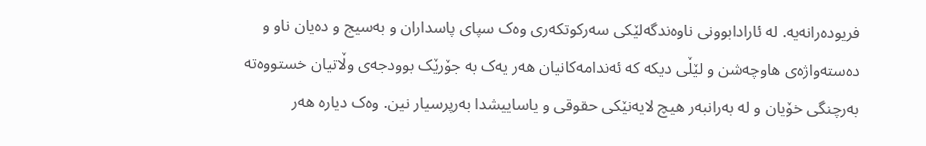فریوده‌رانەیه‌. له‌ ئارادابوونی ناوه‌ندگه‌لێکی سه‌رکوتکەری وه‌ک سپای پاسداران و به‌سیج و ده‌یان ناو و ده‌سته‌واژه‌ی هاوچەشن و لێڵی دیکه‌ که ئه‌ندامه‌کانیان‌ هه‌ر یه‌ک به‌ جۆرێک بوودجه‌ی وڵاتیان خستووەته‌ به‌رچنگی خۆیان و له‌ به‌رانبه‌ر هیچ لایه‌نێکی حقوقی و یاساییشدا به‌رپرسیار نین‌. وەک دیارە هه‌ر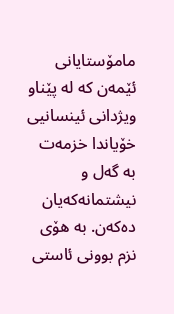مامۆستایانی ئێمه‌ن که‌ له‌‌ پێناو ویژدانی ئینسانیی خۆیاندا خزمه‌ت به‌ گه‌ل و نیشتمانه‌که‌یان ده‌که‌ن. به‌ هۆی نزم بوونی ئاستی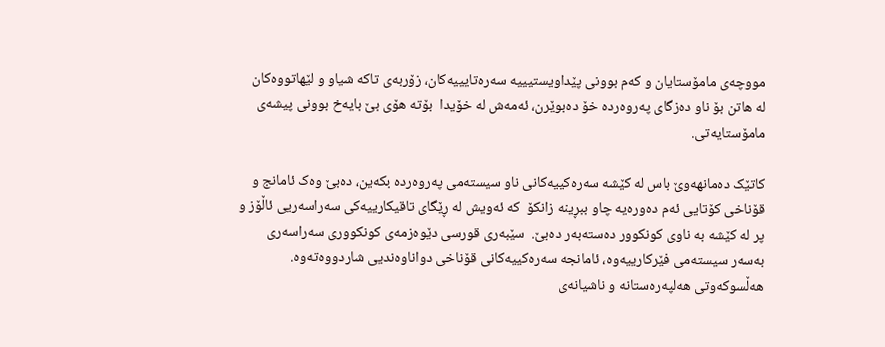مووچه‌ی مامۆستایان و کەم بوونی پێداویستیییە سەرەتایییەکان، زۆربه‌ی تاکە شیاو و لێهاتووه‌کان له‌ هاتن بۆ ناو ده‌زگای په‌روه‌رده‌ خۆ ده‌بوێرن، ئه‌مه‌ش له‌ خۆیدا ‌ بۆته‌ هۆی بێ بایه‌خ بوونی پیشه‌ی مامۆستایه‌تی.

کاتێک ده‌مانهه‌وێ باس له‌ کێشه‌ سه‌ره‌کییه‌کانی ناو سیستەمی په‌روه‌رده‌ بکه‌ین، ده‌بێ وه‌ک ئامانج و قۆناخی کۆتایی ئه‌م ده‌وره‌یه‌ چاو ببڕینه‌‌ زانکۆ  که‌ ئه‌ویش له‌ ڕێگای تاقیکارییه‌کی سه‌راسه‌ریی ئاڵۆز و پر له‌ کێشه‌ به‌ ناوی کونکوور ده‌سته‌به‌ر ده‌بێ.  سێبه‌ری قورسی دێوه‌زمه‌ی کونکووری سه‌راسه‌ری به‌سه‌ر سیستەمی فێرکارییه‌وه‌، ئامانجه‌ سەرەکییەکانی قۆناخی دواناوه‌ندیی شاردووەتەوە‌. هه‌ڵسوکه‌وتی هەلپەرەستانە و ناشیانه‌ی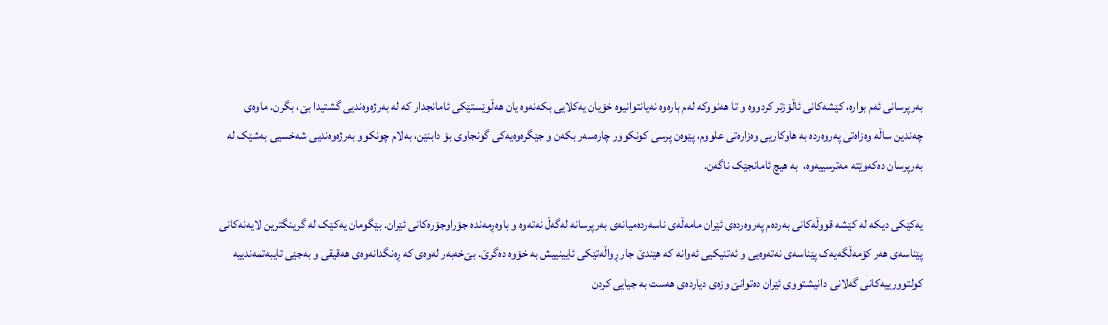به‌رپرسانی ئه‌م بواره،‌ کێشه‌کانی ئاڵۆزتر کردووه و تا هه‌نووکه‌ له‌م باره‌وه‌ نه‌یانتوانیوه خۆیان یه‌کلایی بکه‌نه‌وه‌ یان هه‌ڵوێستێکی ئامانجدار کە لە بەرژەوەندیی گشتیدا بێ، بگرن. ماوه‌ی چه‌ندین ساڵه‌ وه‌زاه‌تی په‌روه‌رده‌ به‌ هاوکاریی وه‌زاره‌تی علووم، پێوەن پرسی کونکوور چاره‌سه‌ر بکه‌ن و جێگره‌وه‌یه‌کی گونجاوی بۆ دابنێن، به‌لام چونکوو بەرژەوەندیی شەخسیی بەشێک لە بەرپرسان دەکەوێتە مەترسییەوە،  به‌ هیچ ئامانجێک ناگه‌ن.

یه‌کێکی دیکه‌ له‌ کێشه‌ قووڵه‌کانی به‌رده‌م په‌روه‌رده‌ی ئێران مامه‌ڵه‌ی ناسه‌رده‌میانه‌ی به‌رپرسانه‌‌ له‌گه‌ڵ نه‌ته‌وه و باوەڕمەندە‌ جۆراوجۆره‌کانی ئێران. بێگومان یه‌کێک له‌ گرینگترین لایه‌نه‌کانی پێناسه‌ی هه‌ر کۆمه‌ڵگەیه‌ک پێناسه‌ی نه‌ته‌وه‌یی و ئه‌تنیکیی ئه‌وانه‌ که‌ هێندێ جار ڕواڵه‌تێکی ئایینییش بە خۆوە دەگرێ. بێ‌خەبەر لەوەی کە ڕه‌نگدانه‌وه‌ی هه‌قیقی و به‌جێی تایبه‌تمه‌ندییه‌ کولتوورییه‌کانی گه‌لانی دانیشتووی ئێران ده‌توانێ وزه‌ی دیارده‌ی هه‌ست به‌ جیایی کردن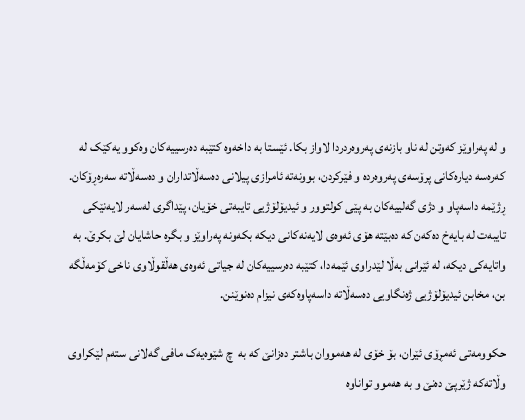و له‌ په‌راوێز که‌وتن له‌‌ ناو بازنه‌ی په‌روه‌ردردا لاواز بکا‌. ئێستا به‌ داخه‌وه‌ کتێبه‌ ده‌رسییه‌کان وه‌کوو یه‌کێک له‌ که‌ره‌سه‌ دیاره‌کانی پرۆسه‌ی په‌روه‌رده و فێرکردن، بوونه‌ته‌ ئامرازی پیلانی ده‌سه‌ڵاتداران و دەسەڵاتە سەرەڕۆ‌کان. ڕژێمه‌ داسه‌پاو و دژی گه‌لییه‌کان به‌ پێی کولتوور و ئیدیۆلۆژیی تایبه‌تی خۆیان، پێداگری له‌سه‌ر لایه‌نێکی تایبه‌ت له‌ بایه‌خ ده‌که‌ن کە دەبێتە هۆی ئەوەی لایه‌نه‌کانی دیکه‌ بکەونە په‌راوێز و بگره‌ حاشایان لێ بکرێ. به‌ واتایه‌کی دیکه‌، له‌ ئێرانی به‌ڵا لێدراوی ئێمه‌دا، کتێبه ده‌رسییه‌کان له‌ جیاتی ئه‌وه‌ی هه‌ڵقوڵاوی ناخی کۆمه‌ڵگە بن، مخابن ئیدیۆلۆژیی ژەنگاویی ده‌سه‌ڵاتە داسه‌پاوەکەی نیزام دەنوێنن.

حکوومەتی ئەمڕۆی ئێران، بۆ خۆی له‌ هه‌مووان باشتر ده‌زانێ که‌ به‌  چ شێوه‌یه‌ک مافی گه‌لانی سته‌م ‌لێکراوی وڵاته‌که‌ ژێرپێ ده‌نێ و بە هەموو تواناوە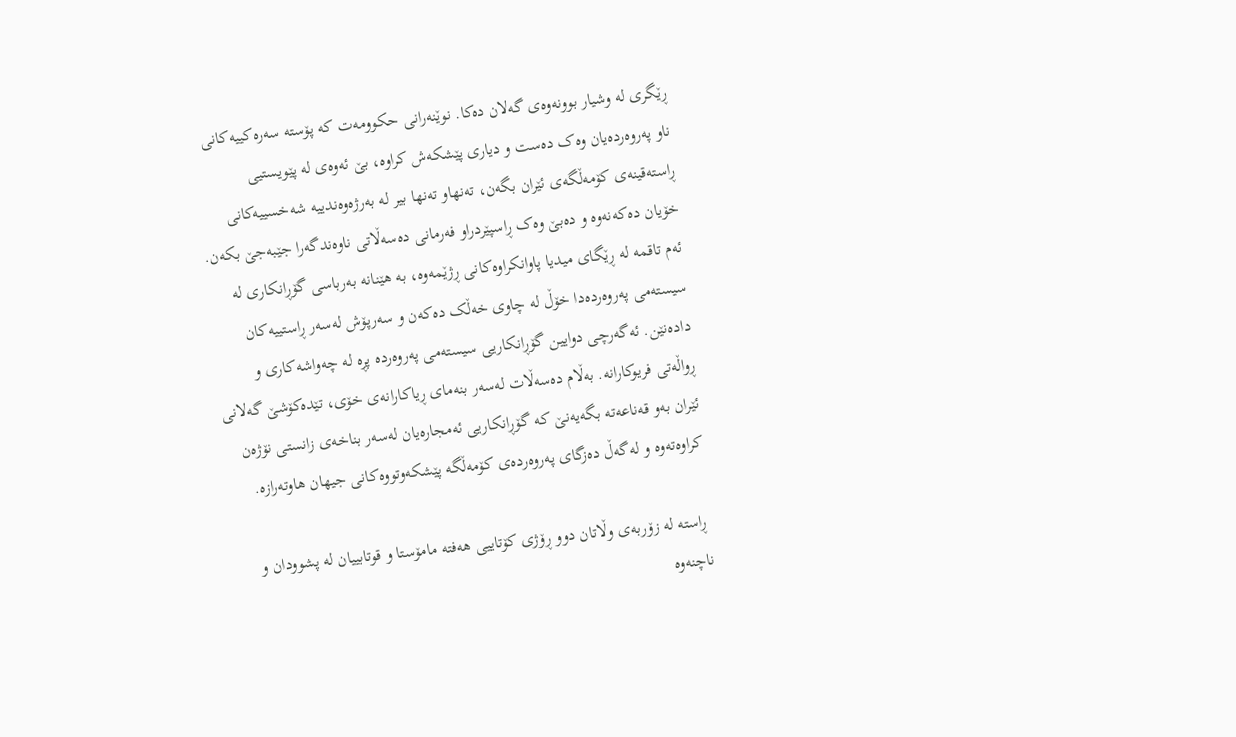ڕێگری له‌ وشیار بوونه‌وه‌ی گەلان دەکا. نوێنه‌رانی حکوومەت که‌ پۆسته‌ سه‌ره‌کییه‌کانی ناو په‌روەر‌ده‌یان وەک دەست و دیاری پێشکه‌ش کراوه‌، بێ ئه‌وه‌ی له‌ پێویستیی ڕاسته‌قینه‌ی کۆمه‌ڵگەی ئێران بگه‌ن، ته‌نهاو ته‌نها بیر له‌ به‌رژه‌وه‌ندییە شه‌خسییەکانی خۆیان ده‌که‌نه‌وه و دەبێ وەک ڕاسپێردراو فەرمانی ده‌سه‌ڵاتی ناوه‌ندگه‌را جێبەجێ بکەن. ئه‌م تاقمه‌ له‌ ڕێگای میدیا پاوانکراوه‌کانی ڕژێمه‌وه‌، به‌ هێنانه‌ به‌رباسی گۆڕانکاری لە سیستەمی په‌روەر‌دەدا‌ خۆڵ له‌‌ چاوی خه‌ڵک ده‌که‌ن و سەرپۆش له‌سه‌ر ڕاستییه‌کان داده‌نێن. ئه‌گه‌رچی دوایین گۆڕانکاریی سیستەمی په‌روه‌ردە‌ پڕه‌ له‌ چه‌واشه‌کاری و ڕواڵه‌تی فریوکارانه‌. به‌ڵام ده‌سه‌ڵات له‌سه‌ر بنه‌مای ڕیاکارانه‌ی خۆی، تێدەکۆشێ گه‌لانی ئێران بەو قه‌ناعه‌ته‌ بگه‌‌یه‌نێ که‌ گۆڕانکاریی ئه‌مجاره‌یان له‌سه‌ر بناخه‌ی زانستی نۆژه‌ن کراوه‌ته‌وه و له‌گه‌ڵ دەزگای په‌روه‌رده‌ی کۆمه‌ڵگە پێشکه‌وتووه‌کانی جیهان هاوتەرازە‌.

 ڕاسته‌ له‌ زۆربه‌ی وڵاتان دوو ڕۆژی کۆتاییی هه‌فته‌ مامۆستا و قوتابییان له‌ پشوودان و ناچنه‌وه‌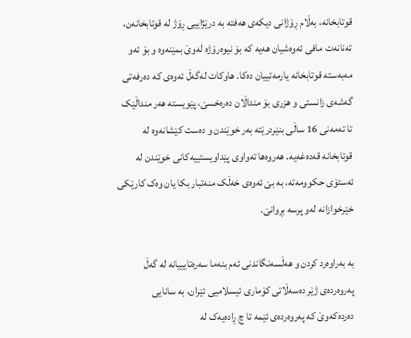قوتابخانه‌، به‌ڵام ڕۆژانی دیکه‌ی هه‌فته‌ به‌ درێژاییی ڕۆژ له‌ قوتابخانه‌ن، ته‌نانه‌ت مافی ئه‌وه‌شیان هه‌یه‌ کە بۆ نیوه‌رۆژه‌ له‌وێ بمێنه‌وە و بۆ ئەو مەبەستە قوتابخانە یارمەتییان دەکا‌. هاوکات له‌گه‌ڵ ئه‌وه‌ی که‌ ده‌رفه‌تی گه‌شه‌ی زانستی و هزری بۆ منداڵان ده‌ره‌خسێ، پێویسته‌ هه‌ر منداڵێک تا ته‌مه‌نی 16 ساڵی بنێردرێته‌ به‌ر خوێندن و ده‌ست کێشانه‌وه‌ له‌ قوتابخانه‌ قه‌ده‌غه‌یه‌. هەروەها ته‌واوی پێداویستییه‌کانی خوێندن له‌ ئه‌ستۆی حکوومەته، بە‌‌ بێ ئه‌وه‌ی خه‌ڵک منه‌تبار بکا یان وه‌ک کارێکی خێرخوازانه‌ لەو پرسە بڕوانێ‌.

به‌ به‌راوەرد کردن و هه‌ڵسه‌نگاندنی ئه‌م بنه‌ما سه‌ره‌تایییانه‌ له‌ گه‌ڵ په‌روه‌رده‌ی ژێر ده‌سه‌ڵاتی کۆماری ئیسلامیی ئێران، به‌ سانایی ده‌رده‌که‌وێ که‌ په‌روه‌رده‌ی ئێمه‌ تا چ ڕاده‌یه‌ک له‌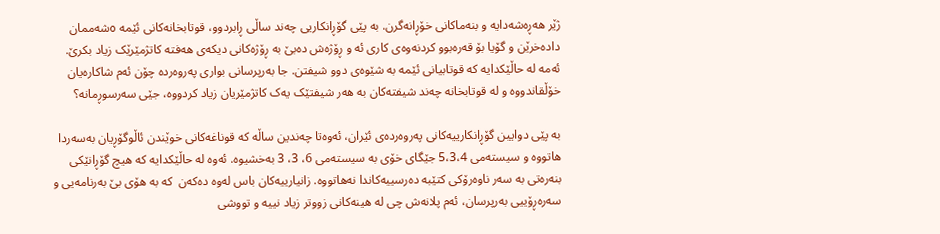ژێر هەڕەشەدایە و بنەماکانی خۆڕانەگرن‌. به‌ پێی گۆڕانکاریی چەند ساڵی ڕابردوو، قوتابخانه‌کانی ئێمه‌ ٥شه‌ممان‌ داده‌خرێن و گۆیا بۆ قه‌ره‌بوو کردنه‌وه‌ی ‌کاری ئه و ڕۆژه‌ش ده‌‌بێ به‌ ڕۆژه‌کانی دیکه‌ی هه‌فته‌ کاتژمێرێک زیاد بکرێ. ئه‌مه‌ له‌ حاڵێکدایه‌ که‌ قوتابیانی ئێمه‌ به‌ شێوه‌ی دوو شیفتن. جا به‌رپرسانی بواری په‌روه‌رده‌ چۆن ئه‌م شاکاره‌یان خۆڵقاندووه و له‌ قوتابخانه‌ چه‌ند شیفته‌کان به‌ هه‌ر شیفتێک یه‌ک کاتژمێریان زیاد کردووه‌، جێی سه‌رسوڕمانه‌؟

به‌ پێی دوایین گۆڕانکارییه‌کانی په‌روه‌رده‌ی ئێران، ئەوەتا چەندین ساڵە کە قوناغه‌کانی خوێندن ئاڵوگۆڕیان به‌سه‌ردا هاتووە و سیستەمی 5،3،4 جێگای خۆی به‌ سیستەمی 6، 3، 3 بەخشیوە. ئەوە لە حاڵێکدایە کە هیچ گۆڕانێکی بنه‌ره‌تی به‌ سه‌ر ناوه‌رۆکی کتێبه‌ ده‌رسییه‌کاندا نەهاتووە. زانیارییه‌کان باس له‌وه‌ ده‌که‌ن  که‌ به‌ هۆی بێ به‌رنامه‌یی و سه‌ره‌ڕۆییی به‌رپرسان، ئه‌م پلانه‌ش چی لە هینەکانی زووتر زیاد نییە و تووشی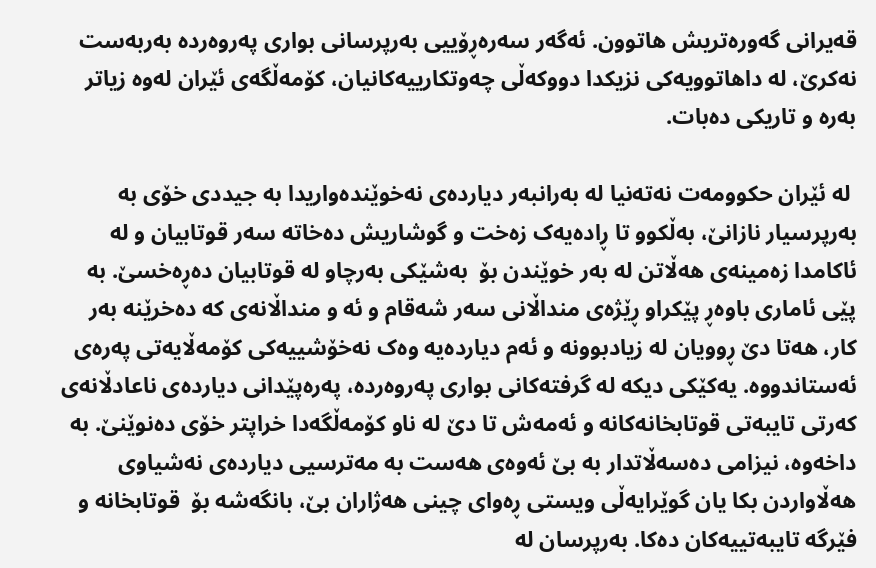قه‌یرانی گەورەتریش هاتوون. ئه‌گه‌ر سه‌رەڕۆییی به‌رپرسانی بواری په‌روه‌رده‌ به‌ربه‌ست نه‌کرێ، له‌ داهاتوویه‌کی نزیکدا دووکه‌ڵی چەوتکارییەکانیان، کۆمەڵگەی ئێران لەوە زیاتر به‌ره و تاریکی ده‌بات.

 له‌ ئێران‌ حکوومەت نه‌ته‌نیا له‌ به‌رانبه‌ر دیاردەی نه‌خوێنده‌واریدا بە جیددی خۆی بە به‌رپرسیار نازانێ،‌ به‌ڵکوو تا ڕاده‌یه‌ک زه‌خت و گوشاریش ده‌خاته‌ ‌سه‌ر قوتابیان و لە ئاکامدا زه‌مینه‌ی هەڵاتن له‌ به‌ر خوێندن بۆ  بەشێکی بەرچاو لە قوتابیان دەڕەخسێ. به‌ پێی ئاماری باوه‌ڕ پێکراو ڕێژه‌ی منداڵانی سه‌ر شه‌قام و ئه و منداڵانه‌ی که‌ ده‌خرێنه‌ به‌ر کار، هه‌تا دێ ڕوویان له‌ زیادبوونه و ئه‌م دیارده‌یه‌ وه‌ک نه‌خۆشییه‌کی کۆمه‌ڵایه‌تی په‌ره‌ی ئه‌ستاندووه‌. یه‌کێکی دیکه‌ له‌ گرفته‌کانی بواری په‌روه‌رده، پەرەپێدانی دیاردەی ناعادڵانەی‌ کەرتی تایبەتی قوتابخانه‌کانه و ئه‌مه‌ش تا دێ لە ناو کۆمه‌ڵگەدا خراپتر خۆی ده‌نوێنێ. بە داخەوە، نیزامی دەسەڵاتدار بە بێ ئه‌وه‌ی هه‌ست به‌ مه‌ترسیی دیاردەی نەشیاوی هه‌ڵاواردن بکا یان گوێرایه‌ڵی ویستی ڕەوای چینی هه‌ژاران بێ، بانگه‌شه بۆ  قوتابخانه و فێرگه‌ تایبه‌تییه‌کان ده‌کا. بەرپرسان لە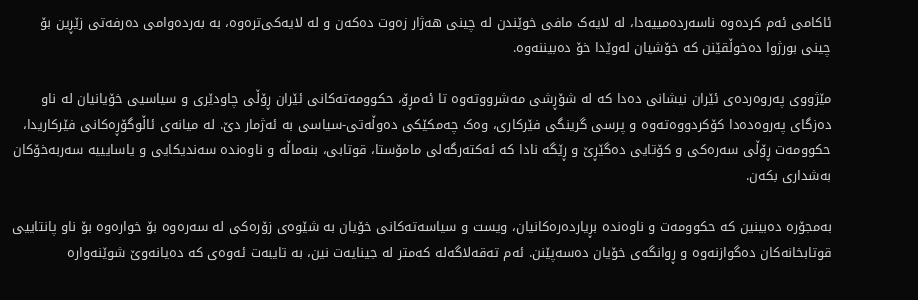ئاکامی ئەم کردەوە ناسەردەمییەدا، لە لایەک‌ مافی خوێندن له‌ چینی هه‌ژار زه‌وت ده‌کەن و لە لایەکی‌ترەوە، بە بەردەوامی دەرفەتی زێڕین بۆ چینی بورژوا دەخوڵقێنن کە خۆشیان لەوێدا خۆ دەبیننەوە.

مێژووی پەروەردەی ئێران نیشانی دەدا کە له‌ شۆڕشی مه‌شرووته‌وه‌ تا ئەمڕۆ، حکوومەته‌کانی ئێران ڕۆڵی چاودێری و سیاسیی خۆیانیان له‌ ناو ده‌زگای په‌روه‌دەدا کۆکردووەتەوە و پرسی گرینگی فێرکاری، ‌وه‌ک چه‌مکێکی ده‌وڵه‌تی-سیاسی بە ئەژمار دێ. لە میانەی ئاڵوگۆڕەکانی فێرکاریدا، حکوومەت ڕۆڵی سەرەکی و کۆتایی دەگێڕێ و ڕێگە نادا کە ئه‌کته‌رگەلی مامۆستا، قوتابی، بنه‌ماڵه و ناوه‌نده‌ سەندیکایی و یاسایییە سەربەخۆکان بەشداری بکەن.

به‌مجۆره‌ دەبینین کە حکوومەت و ناوه‌نده‌ بڕیاردەرەکانیان، ویست و سیاسه‌ته‌کانی خۆیان بە شێوەی زۆرەکی له‌ سه‌رەوە بۆ خوارەوە بۆ ناو پانتاییی قوتابخانه‌کان دەگوازنەوە و ڕوانگەی خۆیان دەسەپێنن. ئەم تەقەلاگەلە کەمتر لە جینایەت نین، بە تایبەت ئەوەی کە دەیانەوێ شوێنەوارە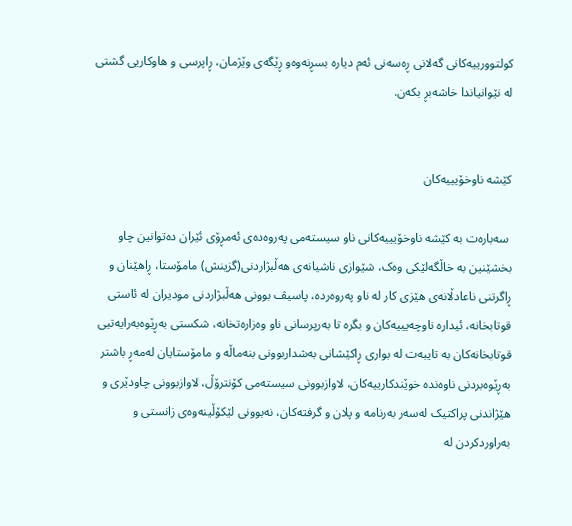کولتوورییەکانی گەلانی ڕەسەنی ئەم دیارە بسڕنەوەو ڕێگەی وێژمان، ڕاپرسی و هاوکاریی گشتی لە نێوانیاندا خاشەبڕ بکه‌ن.


کێشه‌ ناوخۆیییه‌کان

 سه‌باره‌ت به‌ کێشه‌ ناوخۆیییه‌کانی ناو سیستەمی په‌روه‌ده‌ی ئەمڕۆی ئێران ده‌توانین چاو بخشێنین به‌ خاڵگه‌لێکی وه‌ک، شێوازی ناشیانەی هه‌ڵبژاردنی(گزینش) مامۆستا، ڕاهێنان و ڕاگرتنی ناعادڵانه‌ی هێزی کار له‌ ناو په‌روه‌رده‌، پاسیڤ بوونی هه‌ڵبژاردنی مودیران له‌ ئاستی قوتابخانه، ئیداره‌ ناوچه‌یییه‌کان و بگره‌ تا به‌رپرسانی ناو وه‌زاره‌تخانه‌‌، شکستی‌ بەڕێوه‌به‌رایه‌تیی قوتابخانه‌کان به‌ تایبه‌ت له‌ بواری ڕاکێشانی به‌شداربوونی بنه‌ماڵه و مامۆستایان له‌مه‌ڕ باشتر بەڕێوه‌بردنی ناوه‌نده‌ خوێندکارییه‌کان، لاوازبوونی سیستەمی کۆنترۆڵ، لاوازبوونی چاودێری و هێژاندنی پراکتیک له‌سه‌ر به‌رنامه و پلان و گرفته‌کان، نه‌بوونی لێکۆڵینه‌وه‌ی زانستی و به‌راوردکردن له‌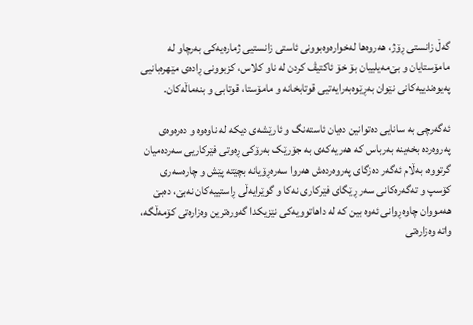گه‌ڵ زانستی ڕۆژ، هه‌روه‌ها له‌خواره‌وه‌بوونی ئاستی زانستیی ژماره‌یه‌کی به‌رچاو له‌ مامۆستایان و بێ‌مه‌یلییان بۆ خۆ ئاکتیڤ کردن له‌ ناو کلاس‌، کزبوونی ڕاده‌ی مێهره‌بانیی په‌یوه‌ندییەکانی نێوان بەڕێوەبەرایه‌تیی قوتابخانه و مامۆستا، قوتابی و بنه‌ماڵه‌کان‌.

ئه‌گه‌رچی به‌ سانایی ده‌توانین ده‌یان ئاسته‌نگ و ئارێشه‌ی دیکه‌ له ‌ناوه‌وه و ده‌ره‌وه‌ی په‌روه‌رده‌ بخه‌ینه‌ به‌رباس که‌ هەریەکەی بە جۆرێک به‌رۆکی ڕه‌وتی فێرکاریی سه‌رده‌میان گرتووه‌، به‌ڵام ئه‌گه‌ر ده‌زگای په‌روه‌رده‌ش هه‌روا سه‌رەڕۆیانه‌ بچێته‌ پێش و چاره‌سه‌ری کۆسپ و ته‌گه‌ره‌کانی سه‌ر ڕێگای فێرکاری نه‌کا و گوێرایه‌ڵی ڕاستییه‌کان نه‌بێ، ده‌بێ هه‌مووان چاوەڕوانی ئەوە بین کە له‌‌ داهاتوویه‌کی نێزیکدا گه‌وره‌ترین وه‌زاره‌تی کۆمه‌ڵگە، واته‌ وه‌زاره‌تی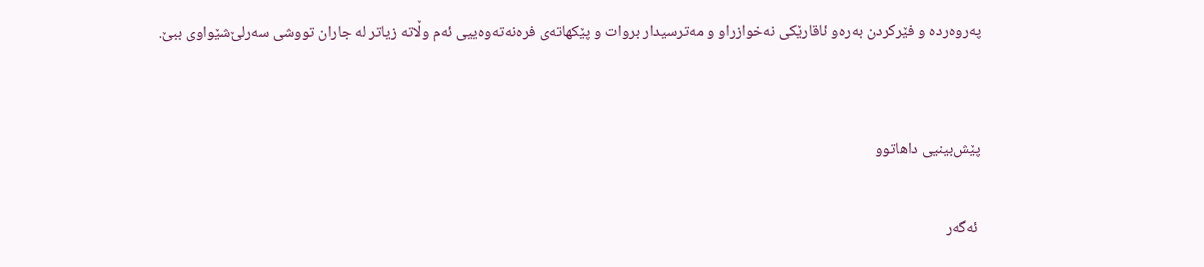په‌روه‌رده و فێرکردن به‌رەو ئاقارێکی نه‌خوازراو و مه‌ترسیدار بروات و پێکهاته‌ی فره‌نه‌ته‌وەییی ئەم وڵاتە زیاتر لە جاران تووشی سه‌رلێ‌شێواوی ببێ.


پێش‌بینیی داهاتوو

 ئه‌گه‌ر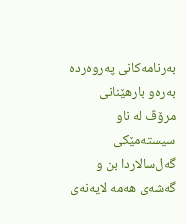به‌رنامه‌کانی په‌روه‌رده‌‌ به‌رەو بارهێنانی مرۆڤ له ‌ناو سیستەمێکی گه‌ل‌سالاردا بن و گه‌شه‌ی هه‌مه‌ لایه‌نه‌ی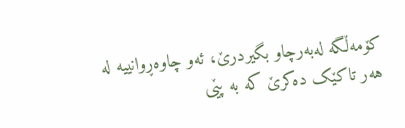کۆمه‌ڵگە له‌به‌رچاو بگیردرێ، ئەو‌ چاوەڕوانییە لە هەر تاکێک ده‌کرێ کە به‌ پێی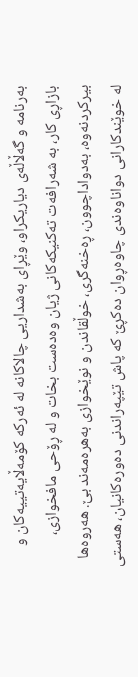به‌رنامه و گه‌ڵاڵه‌ی دیاریکراو، وێڕای به‌شداریی چالاکانه‌ له‌ ئه‌رکه‌ کۆمه‌ڵایه‌تییه‌کان و بازاڕی کار، به‌ شه‌رافه‌ت‌ تەکنیکه‌کانی ژیان وه‌ده‌ست بخات و له‌ ڕۆحی مافخوازی، بیرکردنه‌وه‌، بەدواداچوون، ڕه‌خنه‌گری، خوڵقاندن و نوێخوازی به‌هره‌مه‌ند بێ. هه‌روه‌ها له‌ خوێندکارانی دواناوه‌ندی چاوەڕوان ده‌کڕێ که‌ پاش تێپه‌راندنی ده‌وره‌کانیان، هه‌ستی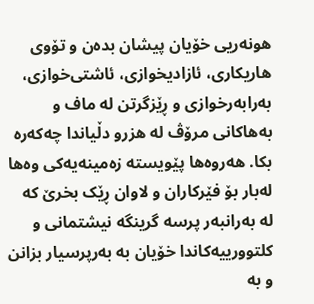هونه‌ریی خۆیان پیشان بده‌ن و تۆوی هاریکاری، ئازادیخوازی، ئاشتی‌خوازی، به‌رابه‌رخوازی و ڕێزگرتن له‌ ماف و به‌هاکانی مرۆڤ له‌ هزرو دڵیاندا چه‌که‌ره‌ بکا. هەروەها پێویستە زەمینەیەکی وەها لەبار بۆ فێرکاران و لاوان ڕێک بخرێ کە له‌ به‌رانبه‌ر پرسه‌ گرینگە نیشتمانی و کلتوورییەکاندا خۆیان به‌ به‌رپرسیار بزانن و به‌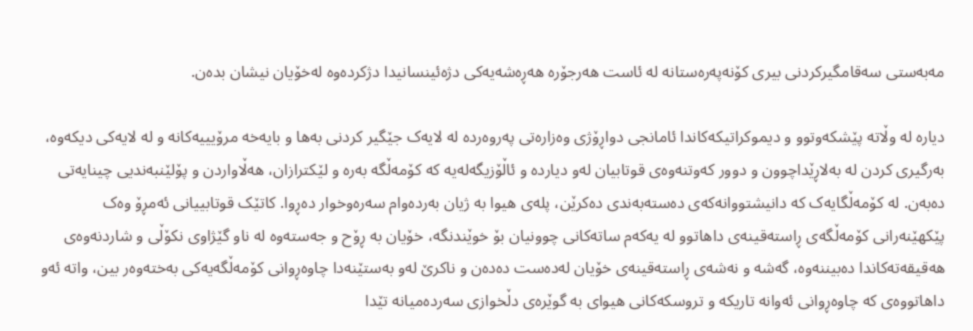مه‌به‌ستی سه‌قامگیرکردنی بیری کۆنه‌په‌ره‌ستانه‌ له‌ ئاست هه‌رجۆره‌ هەڕه‌شه‌یه‌کی دژه‌ئینسانیدا دژکرده‌وه‌ له‌خۆیان نیشان بدەن.

دیاره‌ له‌ وڵاته‌ پێشکه‌وتوو و دیموکراتیکه‌کاندا ئامانجی دواڕۆژی وه‌زاره‌تی په‌روه‌رده‌ له‌ لایه‌ک جێگیر کردنی به‌ها و بایه‌خه‌ مرۆیییه‌کانه و له‌ لایه‌کی دیکه‌وه‌، به‌رگیری کردن له‌ بەلاڕێداچوون و دوور که‌وتنه‌وه‌ی قوتابیان‌ لەو دیارده و ئاڵۆزیگەلەیە‌ که‌ کۆمه‌ڵگە به‌ره و لێکترازان، هه‌ڵاواردن و پۆلێنبەندیی چینایەتی ده‌به‌ن. له‌ کۆمه‌ڵگایه‌ک که‌ دانیشتووانه‌که‌ی ده‌سته‌به‌ندی ده‌کرێن، پله‌ی هیوا به‌ ژیان به‌رده‌وام سه‌ره‌وخوار ده‌ڕوا‌. کاتێک قوتابییانی ئەمڕۆ ‌وه‌ک‌ پێکهێنه‌رانی کۆمه‌ڵگەی ڕاسته‌قینه‌ی داهاتوو‌ له‌ یه‌که‌م ساته‌کانی چوونیان بۆ خوێندنگه‌، خۆیان به‌ ڕۆح و جه‌سته‌وه‌ له‌ ناو گێژاوی نکۆڵی و شاردنه‌وه‌ی هه‌قیقه‌ته‌کاندا دەبیننه‌وه، گه‌شه و نه‌شه‌ی ڕاسته‌قینه‌ی خۆیان له‌ده‌ست ده‌ده‌ن و ناکرێ لەو بەستێنەدا چاوەڕوانی کۆمه‌ڵگەیه‌کی به‌خته‌وه‌ر بین، واتە ئەو داهاتووەی که‌ چاوەڕوانی ئه‌وانه تاریکە و تروسکەکانی هیوای بە گوێرەی دڵخوازی سەردەمیانە تێدا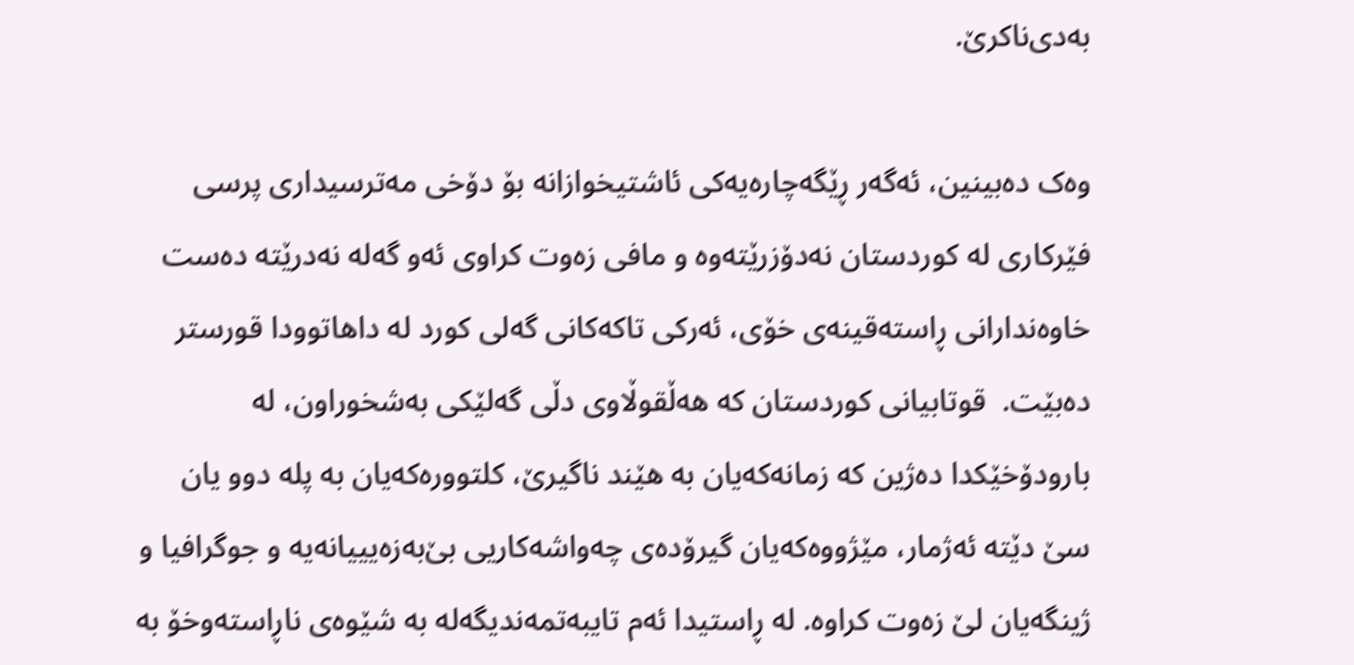بەدی‌ناکرێ‌.

وەک دەبینین، ئەگەر ڕێگەچارەیەکی ئاشتیخوازانە بۆ دۆخی مەترسیداری پرسی فێرکاری لە کوردستان نەدۆزرێتەوە و مافی زەوت ‌کراوی ئەو گەلە نەدرێتە دەست خاوەندارانی ڕاستەقینەی خۆی، ئەرکی تاکەکانی گەلی کورد لە داهاتوودا قورستر دەبێت.  قوتابیانی کوردستان که‌ هه‌ڵقوڵاوی دڵی گه‌لێکی به‌شخوراون، له‌ بارودۆخێکدا ده‌ژین که‌‌ زمانه‌که‌یان به‌ هێند ناگیرێ، کلتووره‌که‌یان به‌ پلە دوو یان سێ دێته‌ ئه‌ژمار، مێژووه‌که‌یان گیرۆده‌ی چه‌واشه‌کاریی بێ‌بەزەیییانەیه و جوگرافیا و ژینگه‌یان لێ‌ زه‌وت کراوه‌. لە ڕاستیدا ئەم تایبەتمەندیگەلە بە شێوەی ناڕاستەوخۆ بە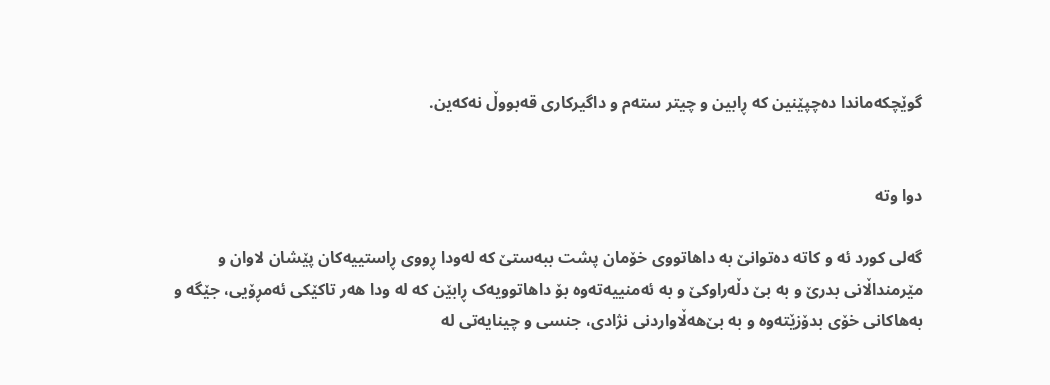گوێچکەماندا دەچپێنین کە ڕابین و چیتر ستەم و داگیرکاری قەبووڵ نەکەین.


دوا وتە

گەلی کورد ئه و کاته‌ ده‌توانێ به‌ داهاتووی خۆمان پشت ببه‌ستێ که‌ له‌ودا ڕووی ڕاستییه‌کان پێشان لاوان و مێرمنداڵانی بدرێ و بە بێ دڵه‌راوکێ و به‌ ئه‌منییه‌ته‌وه‌ بۆ داهاتوویه‌ک ڕابێن که‌ له ودا هەر تاکێکی ئەمڕۆیی، جێگە و به‌هاکانی خۆی بدۆزێته‌وه و بە بێ‌هەڵاواردنی نژادی، جنسی و چینایه‌تی لە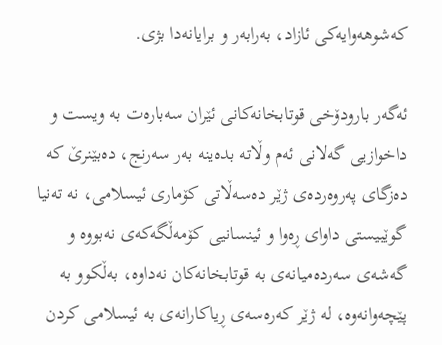کەشوهەوایەکی ئازاد، بەرابەر و برایانەدا بژی.

ئەگەر بارودۆخی قوتابخانەکانی ئێران سەبارەت بە ویست و داخوازیی گەلانی ئەم وڵاتە بدەینە بەر سەرنج، دەبێنرێ کە دەزگای پەروەردەی ژێر دەسەڵاتی کۆماری ئیسلامی، نە تەنیا گوێبیستی داوای ڕەوا و ئینسانیی کۆمەڵگەکەی نەبووە و گەشەی سەردەمیانەی بە قوتابخانەکان نەداوە، بەڵکوو بە پێچەوانەوە، لە ژێر کەرەسەی ڕیاکارانەی بە ئیسلامی کردن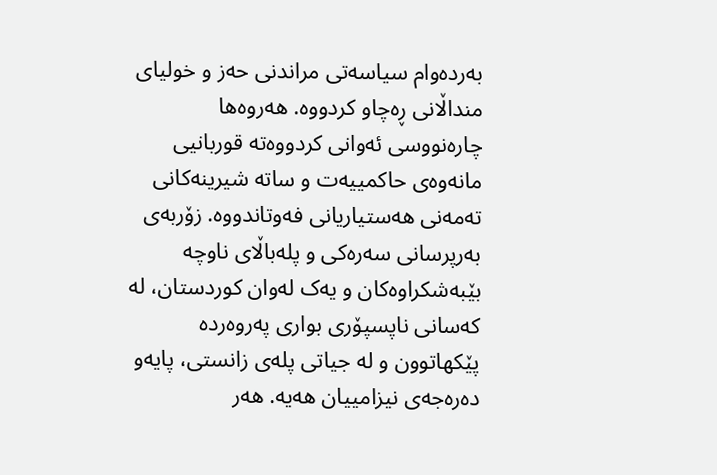بەردەوام سیاسەتی مراندنی حەز و خولیای منداڵانی ڕەچاو کردووە. هەروەها چارەنووسی ئەوانی کردووەتە قوربانیی مانەوەی حاکمییەت و ساتە شیرینەکانی تەمەنی هەستیاریانی فەوتاندووە. زۆربەی بەرپرسانی سەرەکی و پلەباڵای ناوچە بێبەشکراوەکان و یەک لەوان کوردستان، لە کەسانی ناپسپۆری بواری پەروەردە پێکهاتوون و لە جیاتی پلەی زانستی، پایەو دەرەجەی نیزامییان هەیە. هەر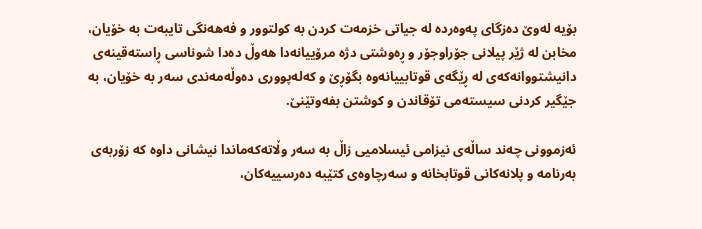بۆیە لەوێ دەزگای پەوەردە لە جیاتی خزمەت کردن بە کولتوور و فەهەنگی تایبەت بە خۆیان، مخابن لە ژێر پیلانی جۆراوجۆر و ڕەوشتی دژە مرۆییانەدا هەوڵ دەدا شوناسی ڕاستەقینەی دانیشتووانەکەی لە ڕێگەی قوتابییانەوە بگۆڕێ و کەلەپووری دەوڵەمەندی سەر بە خۆیان، بە جێگیر کردنی سیستەمی تۆقاندن و کوشتن بفەوتێنێ.

ئەزموونی چەند ساڵەی نیزامی ئیسلامیی زاڵ بە سەر وڵاتەکەماندا نیشانی داوە کە زۆربەی بەرنامە و پلانەکانی قوتابخانە و سەرچاوەی کتێبە دەرسییەکان،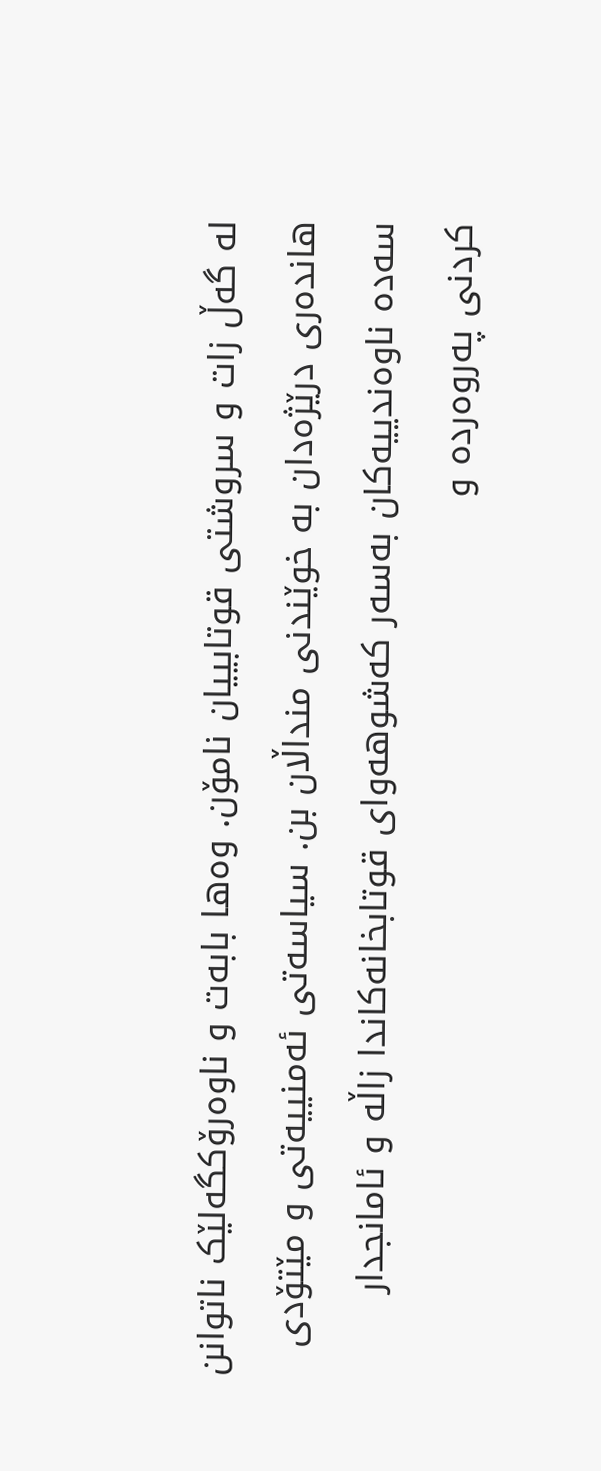لە گەڵ زات و سروشتی قوتابییان نامۆن. وەها بابەت و ناوەرۆکگەلێک ناتوانن هاندەری درێژەدان بە خوێندنی منداڵان بن. سیاسەتی ئەمنییەتی و مێتۆدی سەدە ناوەندییەکان بەسەر کەشوهەوای قوتابخانەکاندا زاڵە و ئامانجدار کردنی پەروەردە و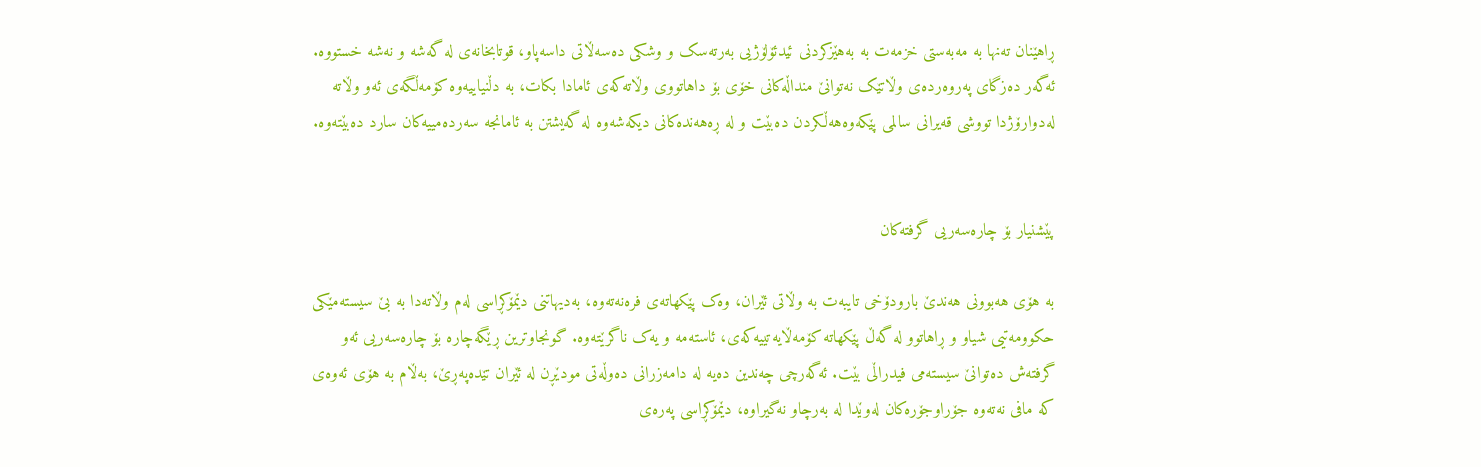ڕاهێنان تەنها بە مەبەستی خزمەت بە بەهێزکردنی ئیدئۆلۆژیی بەرتەسک و وشکی دەسەڵاتی داسەپاو، قوتابخانەی لە گەشە و نەشە خستووە. ئەگەر دەزگای پەروەردەی وڵاتێک نەتوانێ منداڵەکانی خۆی بۆ داهاتووی وڵاتەکەی ئامادا بکات، بە دڵنیاییەوە کۆمەڵگەی ئەو وڵاتە لەدوارۆژدا تووشی قەیرانی سالمی پێکەوەهەڵکردن دەبێت و لە ڕەهەندەکانی دیکەشەوە لە گەیشتن بە ئامانجە سەردەمییەکان سارد دەبێتەوە.


پێشنیار بۆ چارەسەریی گرفتەکان

بە هۆی هەبوونی هەندێ بارودۆخی تایبەت بە وڵاتی ئێران، وەک پێکهاتەی فرەنەتەوە، بەدیهاتنی دێمۆکڕاسی لەم وڵاتەدا بە بێ سیستەمێکی حکوومەتیی شیاو و ڕاهاتوو لە گەڵ پێکهاتە کۆمەڵایەتییەکەی، ئاستەمە و یەک ناگرێتەوە. گونجاوترین ڕێگەچارە بۆ چارەسەریی ئەو گرفتەش دەتوانێ سیستەمی فیدراڵی بێت. ئەگەرچی چەندین دەیە لە دامەزرانی دەوڵەتی مودێڕن لە ئێران تێدەپەڕێ، بەڵام بە هۆی ئەوەی کە مافی نەتەوە جۆراوجۆرەکان لەوێدا لە بەرچاو نەگیراوە، دێمۆکڕاسی پەرەی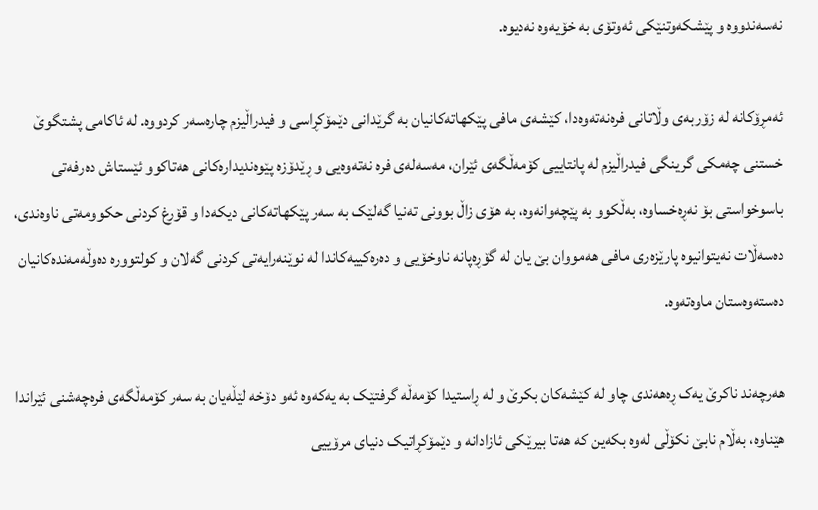نەسەندووە و پێشکەوتنێکی ئەوتۆی بە خۆیەوە نەدیوە.

ئەمڕۆکانە لە زۆربەی وڵاتانی فرەنەتەوەدا، کێشەی مافی پێکهاتەکانیان بە گرێدانی دێمۆکڕاسی و فیدراڵیزم چارەسەر کردووە. لە ئاکامی پشتگوێ خستنی چەمکی گرینگی فیدراڵیزم لە پانتاییی کۆمەڵگەی ئێران، مەسەلەی فرە نەتەوەیی و ڕێدۆزە پێوەندیدارەکانی هەتاکوو ئێستاش دەرفەتی باسوخواستی بۆ نەڕەخساوە، بەڵكوو بە پێچەوانەوە، بە هۆی زاڵ بوونی تەنیا گەلێک بە سەر پێکهاتەکانی دیکەدا و قۆرغ کردنی حکوومەتی ناوەندی‌، دەسەڵات نەیتوانیوە پارێزەری مافی هەمووان بێ یان لە گۆڕەپانە ناوخۆیی و دەرەکییەکاندا لە نوێنەرایەتی کردنی گەلان و کولتوورە دەوڵەمەندەکانیان دەستەوەستان ماوەتەوە.

هەرچەند ناکرێ یەک ڕەهەندی چاو لە کێشەکان بکرێ و لە ڕاستیدا کۆمەڵە گرفتێک بە یەکەوە ئەو دۆخە لێڵەیان بە سەر کۆمەڵگەی فرەچەشنی ئێراندا هێناوە، بەڵام نابێ نکۆڵی لەوە بکەین کە هەتا بیرێکی ئازادانە و دێمۆکڕاتیک دنیای مرۆییی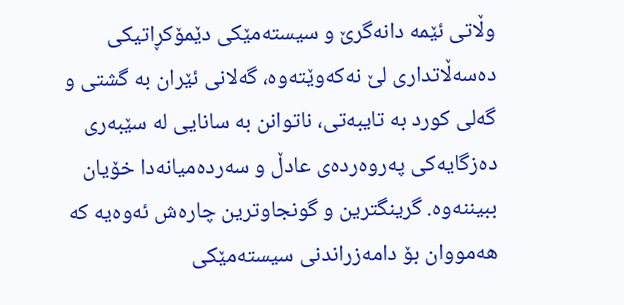وڵاتی ئێمە دانەگرێ و سیستەمێکی دێمۆکڕاتیکی دەسەڵاتداری لێ ‌نەکەوێتەوە، گەلانی ئێران بە گشتی و گەلی کورد بە تایبەتی، ناتوانن بە سانایی لە سێبەری دەزگایەکی پەروەردەی عادڵ و سەردەمیانەدا خۆیان ببیننەوە. گرینگترین و گونجاوترین چارەش ئەوەیە کە هەمووان بۆ دامەزراندنی سیستەمێکی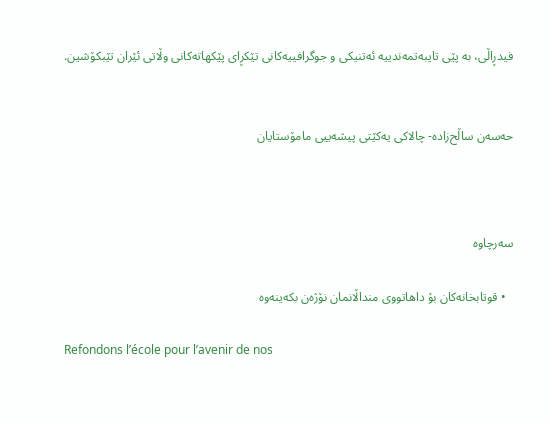فیدڕاڵی، بە پێی تایبەتمەندییە ئەتنیکی و جوگرافییەکانی تێکڕای پێکهاتەکانی وڵاتی ئێران تێبکۆشین.


حەسەن ساڵح‌زادە- چالاکی یەکێتی پیشەییی مامۆستایان



سەرچاوە

  • قوتابخانەکان بۆ داهاتووی منداڵانمان نۆژەن بکەینەوە

Refondons l’école pour l’avenir de nos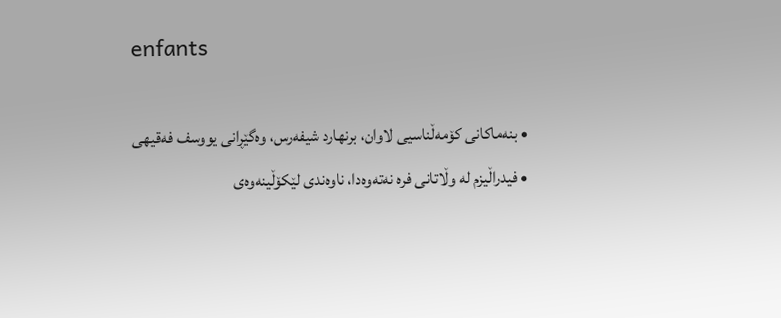enfants

  • بنەماکانی کۆمەڵناسیی لاوان، برنهارد شیفەرس، وەگێڕانی یووسف فەقیهی
  • فیدراڵیزم لە وڵاتانی فرە نەتەوەدا، ناوەندی لێکۆڵینەوەی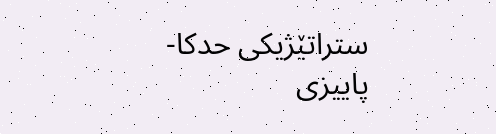ستراتێژیکی حدکا-پاییزی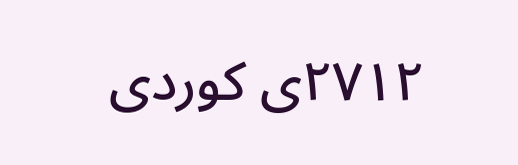٢٧١٢ی کوردی